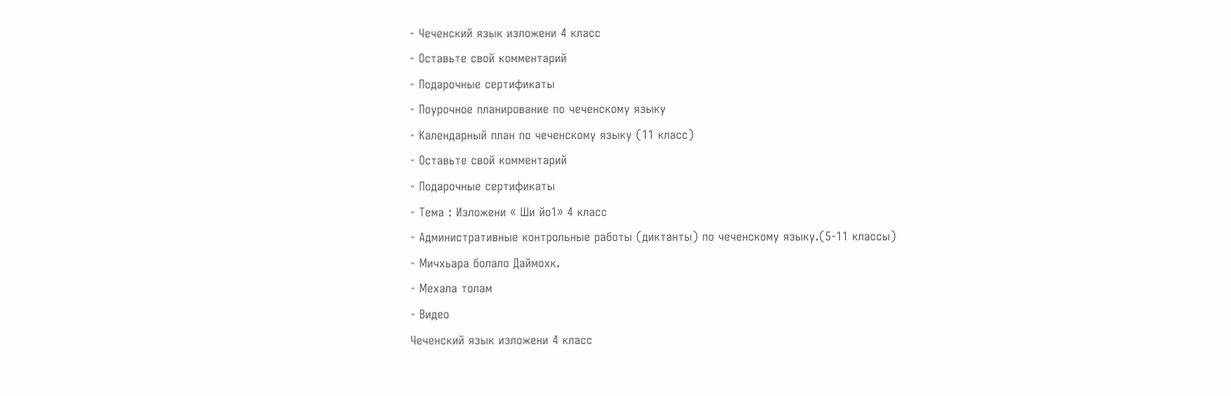- Чеченский язык изложени 4 класс
- Оставьте свой комментарий
- Подарочные сертификаты
- Поурочное планирование по чеченскому языку
- Календарный план по чеченскому языку (11 класс)
- Оставьте свой комментарий
- Подарочные сертификаты
- Тема : Изложени « Ши йо1» 4 класс
- Административные контрольные работы (диктанты) по чеченскому языку.(5-11 классы)
- Мичхьара болало Даймохк.
- Мехала толам
- Видео
Чеченский язык изложени 4 класс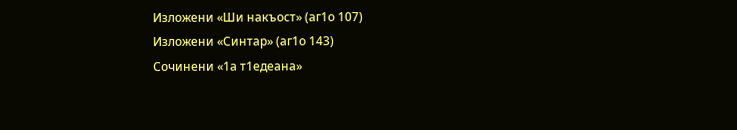Изложени «Ши накъост» (аг1о 107)
Изложени «Синтар» (аг1о 143)
Сочинени «1а т1едеана»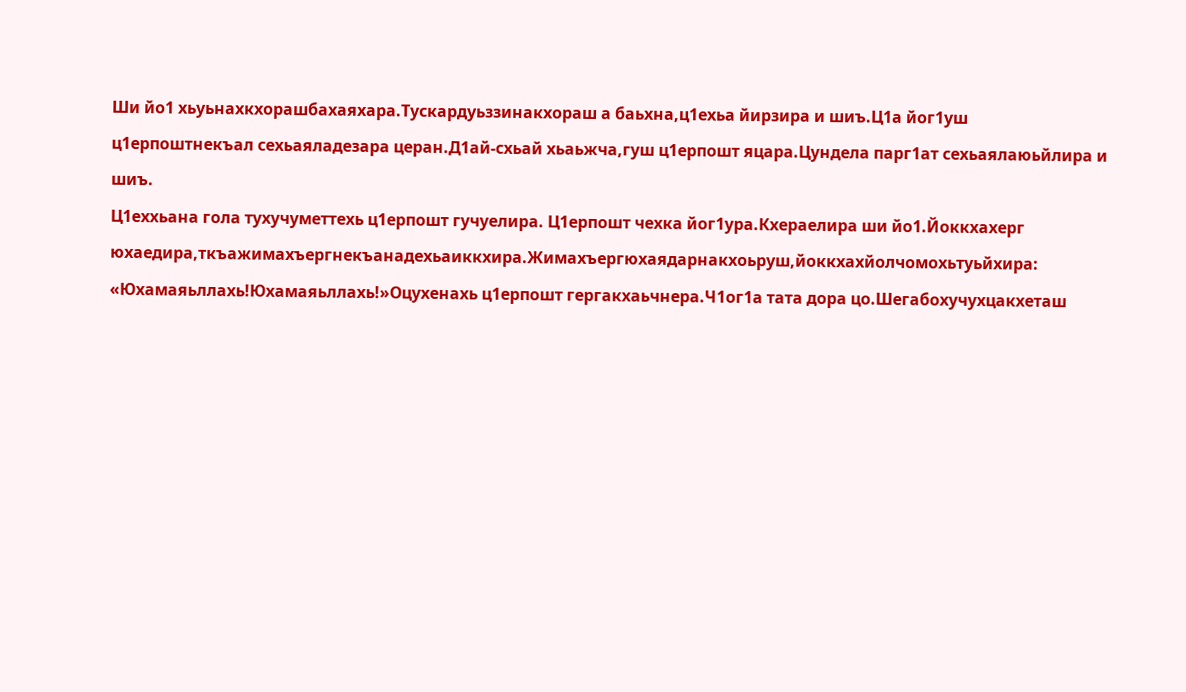Ши йо1 хьуьнахкхорашбахаяхара.Тускардуьззинакхораш а баьхна,ц1ехьа йирзира и шиъ.Ц1а йог1уш ц1ерпоштнекъал сехьаяладезара церан.Д1ай-схьай хьаьжча,гуш ц1ерпошт яцара.Цундела парг1ат сехьаялаюьйлира и шиъ.
Ц1еххьана гола тухучуметтехь ц1ерпошт гучуелира. Ц1ерпошт чехка йог1ура.Кхераелира ши йо1.Йоккхахерг юхаедира,ткъажимахъергнекъанадехьаиккхира.Жимахъергюхаядарнакхоьруш,йоккхахйолчомохьтуьйхира: «Юхамаяьллахь!Юхамаяьллахь!»Оцухенахь ц1ерпошт гергакхаьчнера.Ч1ог1а тата дора цо.Шегабохучухцакхеташ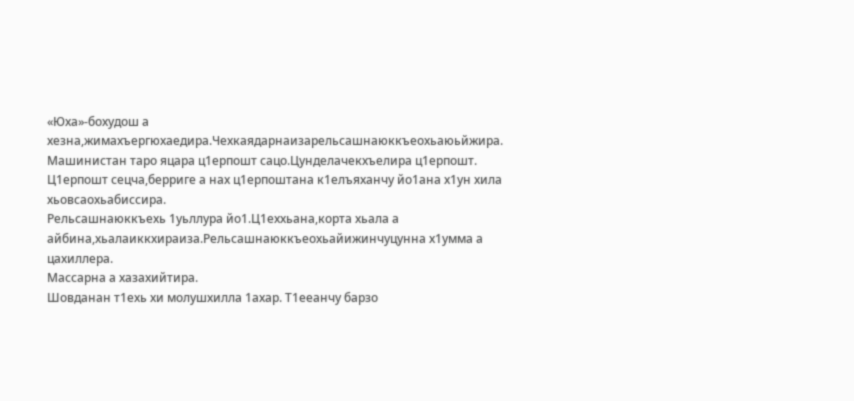«Юха»-бохудош а хезна,жимахъергюхаедира.Чехкаядарнаизарельсашнаюккъеохьаюьйжира.
Машинистан таро яцара ц1ерпошт сацо.Цунделачекхъелира ц1ерпошт.
Ц1ерпошт сецча,берриге а нах ц1ерпоштана к1елъяханчу йо1ана х1ун хила хьовсаохьабиссира.
Рельсашнаюккъехь 1уьллура йо1.Ц1еххьана,корта хьала а айбина,хьалаиккхираиза.Рельсашнаюккъеохьайижинчуцунна х1умма а цахиллера.
Массарна а хазахийтира.
Шовданан т1ехь хи молушхилла 1ахар. Т1ееанчу барзо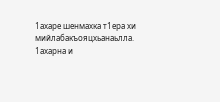1ахаре шенмахка т1ера хи мийлабакъояцхьанаьлла. 1ахарна и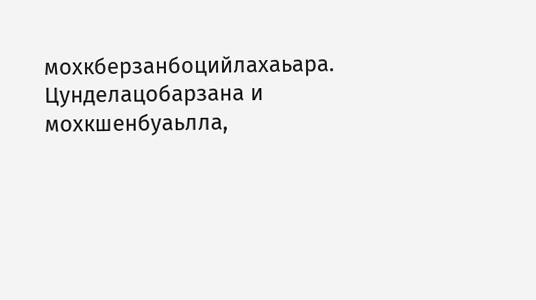мохкберзанбоцийлахаьара. Цунделацобарзана и мохкшенбуаьлла,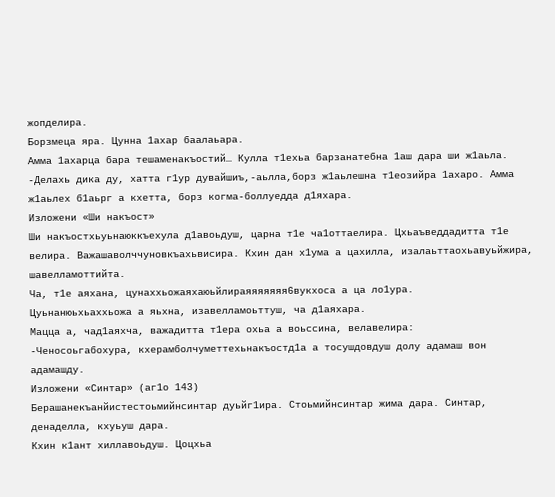жопделира.
Борзмеца яра. Цунна 1ахар баалаьара.
Амма 1ахарца бара тешаменакъостий… Кулла т1ехьа барзанатебна 1аш дара ши ж1аьла.
-Делахь дика ду, хатта г1ур дувайшиъ,-аьлла,борз ж1аьлешна т1еозийра 1ахаро. Амма ж1аьлех б1аьрг а кхетта, борз когма-боллуедда д1яхара.
Изложени «Ши накъост»
Ши накъостхьуьнаюккъехула д1авоьдуш, царна т1е ча1оттаелира. Цхьаъведдадитта т1е велира. Важашаволччуновкъахьвисира. Кхин дан х1ума а цахилла, изалаьттаохьавуьйжира, шавелламоттийта.
Ча, т1е аяхана, цунаххьожаяхаюьйлираяяяяяяя6вукхоса а ца ло1ура.
Цуьнанюьхьаххьожа а яьхна, изавелламоьттуш, ча д1аяхара.
Мацца а, чад1аяхча, важадитта т1ера охьа а воьссина, велавелира:
-Ченосоьгабохура, кхерамболчуметтехьнакъостд1а а тосушдовдуш долу адамаш вон адамашду.
Изложени «Синтар» (аг1о 143)
Берашанекъанйистестоьмийнсинтар дуьйг1ира. Стоьмийнсинтар жима дара. Синтар, денаделла, кхуьуш дара.
Кхин к1ант хиллавоьдуш. Цоцхьа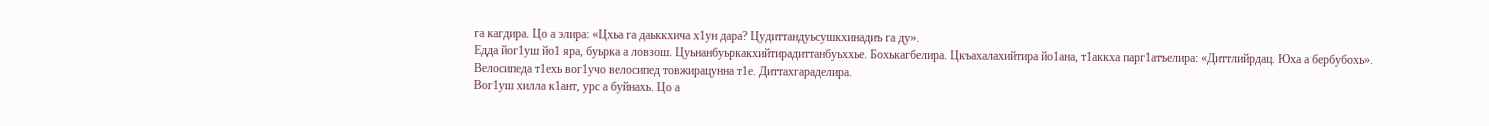га кагдира. Цо а элира: «Цхьа га даьккхича х1ун дара? Цудиттандуьсушкхинадиъ га ду».
Едда йог1уш йо1 яра, буьрка а ловзош. Цуьнанбуьркакхийтирадиттанбуьххье. Бохькагбелира. Цкъахалахийтира йо1ана, т1аккха парг1атъелира: «Диттлийрдац. Юха а бербубохь».
Велосипеда т1ехь вог1учо велосипед товжирацунна т1е. Диттахгараделира.
Вог1уш хилла к1ант, урс а буйнахь. Цо а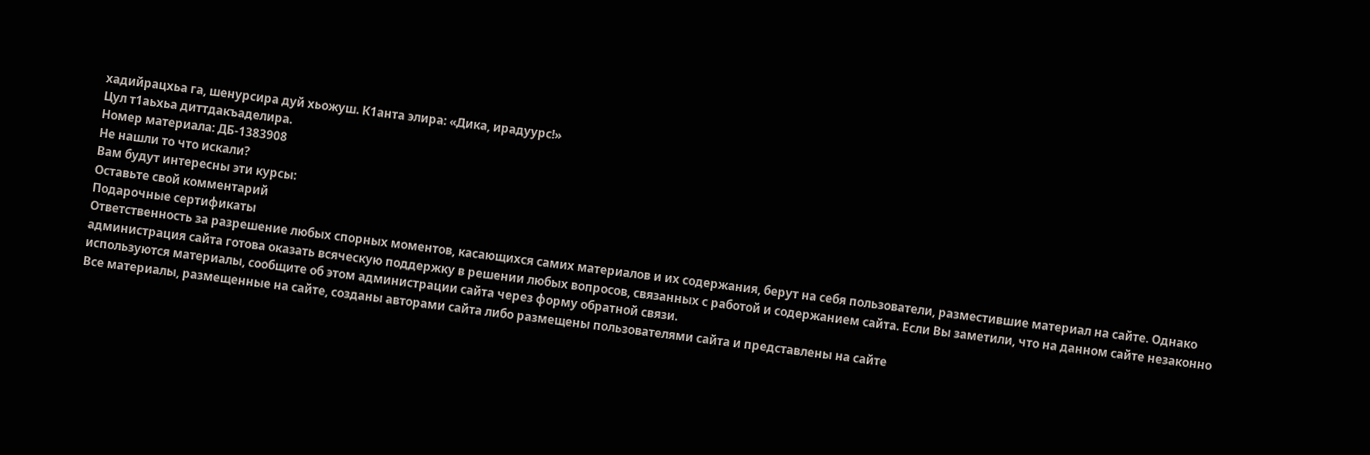хадийрацхьа га, шенурсира дуй хьожуш. К1анта элира: «Дика, ирадуурс!»
Цул т1аьхьа диттдакъаделира.
Номер материала: ДБ-1383908
Не нашли то что искали?
Вам будут интересны эти курсы:
Оставьте свой комментарий
Подарочные сертификаты
Ответственность за разрешение любых спорных моментов, касающихся самих материалов и их содержания, берут на себя пользователи, разместившие материал на сайте. Однако администрация сайта готова оказать всяческую поддержку в решении любых вопросов, связанных с работой и содержанием сайта. Если Вы заметили, что на данном сайте незаконно используются материалы, сообщите об этом администрации сайта через форму обратной связи.
Все материалы, размещенные на сайте, созданы авторами сайта либо размещены пользователями сайта и представлены на сайте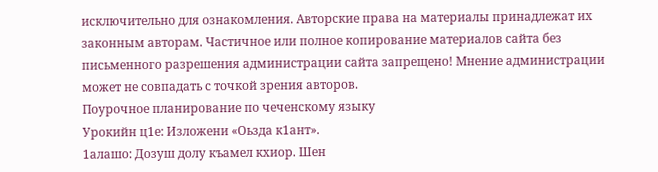исключительно для ознакомления. Авторские права на материалы принадлежат их законным авторам. Частичное или полное копирование материалов сайта без письменного разрешения администрации сайта запрещено! Мнение администрации может не совпадать с точкой зрения авторов.
Поурочное планирование по чеченскому языку
Урокийн ц1е: Изложени «Оьзда к1ант».
1алашо: Дозуш долу къамел кхиор. Шен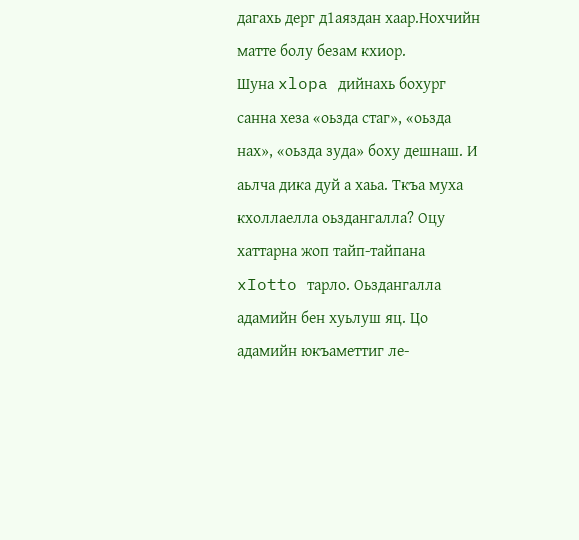дагахь дерг д1аяздан хаар.Нохчийн матте болу безам кхиор.
Шуна xlopa дийнахь бохург санна хеза «оьзда стаг», «оьзда нах», «оьзда зуда» боху дешнаш. И аьлча дика дуй а хаьа. Ткъа муха кхоллаелла оьздангалла? Оцу хаттарна жоп тайп-тайпана xIotto тарло. Оьздангалла адамийн бен хуьлуш яц. Цо адамийн юкъаметтиг ле-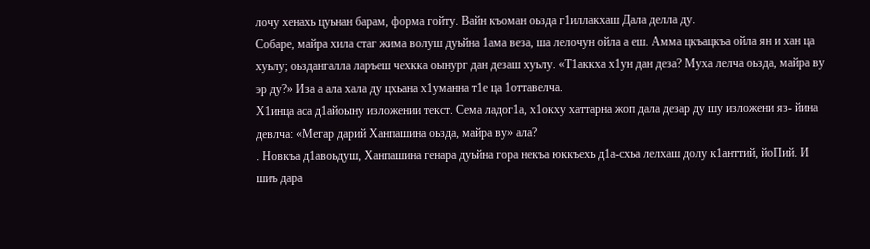лочу хенахь цуьнан барам, форма гойту. Вайн къоман оьзда г1иллакхаш Дала делла ду.
Собаре, майра хила стаг жима волуш дуьйна 1ама веза, ша лелочун ойла а еш. Амма цкъацкъа ойла ян и хан ца хуьлу; оьздангалла ларъеш чехкка оынург дан дезаш хуьлу. «Т1аккха х1ун дан деза? Муха лелча оьзда, майра ву эр ду?» Иза а ала хала ду цхьана х1уманна т1е ца 1оттавелча.
Х1инца аса д1айоыну изложении текст. Сема ладог1а, х1окху хаттарна жоп дала дезар ду шу изложени яз- йина девлча: «Мегар дарий Ханпашина оьзда, майра ву» ала?
. Новкъа д1авоьдуш, Ханпашина генара дуьйна гора некъа юккъехь д1а-схьа лелхаш долу к1анттий, йоПий. И шиъ дара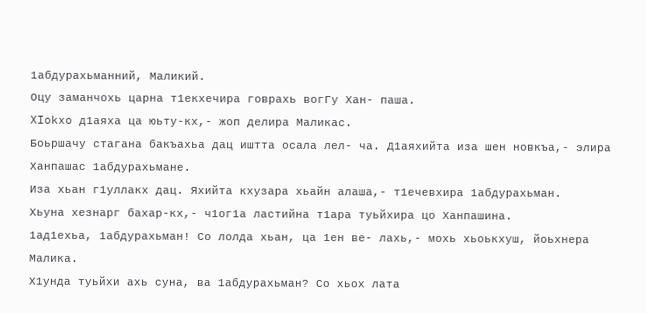1абдурахьманний, Маликий.
Оцу заманчохь царна т1екхечира говрахь вогГу Хан- паша.
XIokxo д1аяха ца юьту-кх,- жоп делира Маликас.
Боьршачу стагана бакъахьа дац иштта осала лел- ча. Д1аяхийта иза шен новкъа,- элира Ханпашас 1абдурахьмане.
Иза хьан г1уллакх дац. Яхийта кхузара хьайн алаша,- т1ечевхира 1абдурахьман.
Хьуна хезнарг бахар-кх,- ч1ог1а ластийна т1ара туьйхира цо Ханпашина.
1ад1ехьа, 1абдурахьман! Со лолда хьан, ца 1ен ве- лахь,- мохь хьоькхуш, йоьхнера Малика.
Х1унда туьйхи ахь суна, ва 1абдурахьман? Со хьох лата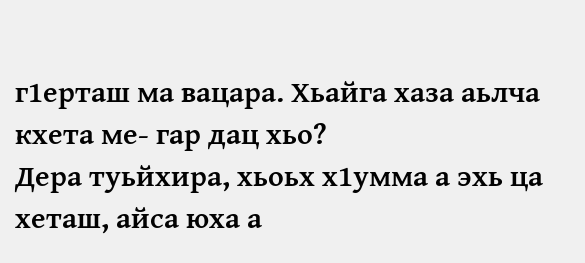г1ерташ ма вацара. Хьайга хаза аьлча кхета ме- гар дац хьо?
Дера туьйхира, хьоьх х1умма а эхь ца хеташ, айса юха а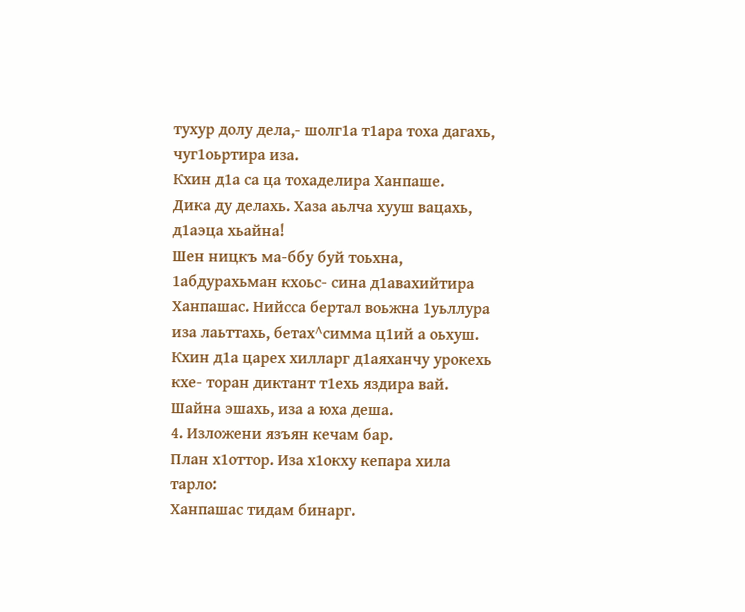тухур долу дела,- шолг1а т1ара тоха дагахь, чуг1оьртира иза.
Кхин д1а са ца тохаделира Ханпаше.
Дика ду делахь. Хаза аьлча хууш вацахь, д1аэца хьайна!
Шен ницкъ ма-ббу буй тоьхна, 1абдурахьман кхоьс- сина д1авахийтира Ханпашас. Нийсса бертал воьжна 1уьллура иза лаьттахь, бетах^симма ц1ий а оьхуш.
Кхин д1а царех хилларг д1аяханчу урокехь кхе- торан диктант т1ехь яздира вай. Шайна эшахь, иза а юха деша.
4. Изложени язъян кечам бар.
План х1оттор. Иза х1окху кепара хила тарло:
Ханпашас тидам бинарг.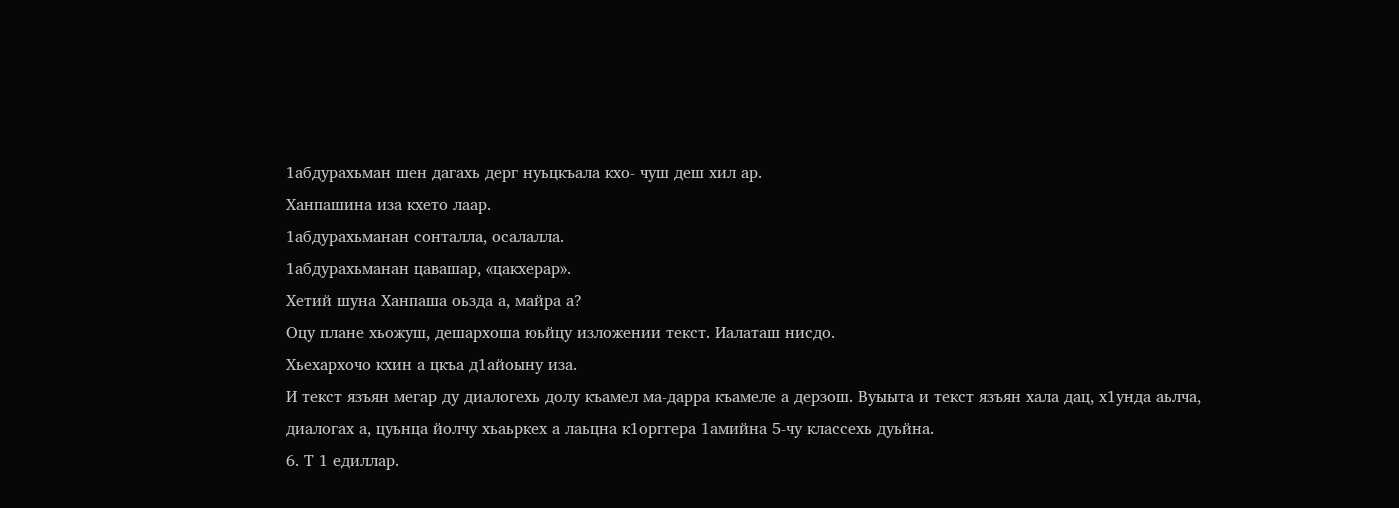1абдурахьман шен дагахь дерг нуьцкъала кхо- чуш деш хил ар.
Ханпашина иза кхето лаар.
1абдурахьманан сонталла, осалалла.
1абдурахьманан цавашар, «цакхерар».
Хетий шуна Ханпаша оьзда а, майра а?
Оцу плане хьожуш, дешархоша юьйцу изложении текст. Иалаташ нисдо.
Хьехархочо кхин а цкъа д1айоыну иза.
И текст язъян мегар ду диалогехь долу къамел ма-дарра къамеле а дерзош. Вуыыта и текст язъян хала дац, х1унда аьлча, диалогах а, цуьнца йолчу хьаьркех а лаьцна к1орггера 1амийна 5-чу классехь дуьйна.
6. Т 1 едиллар.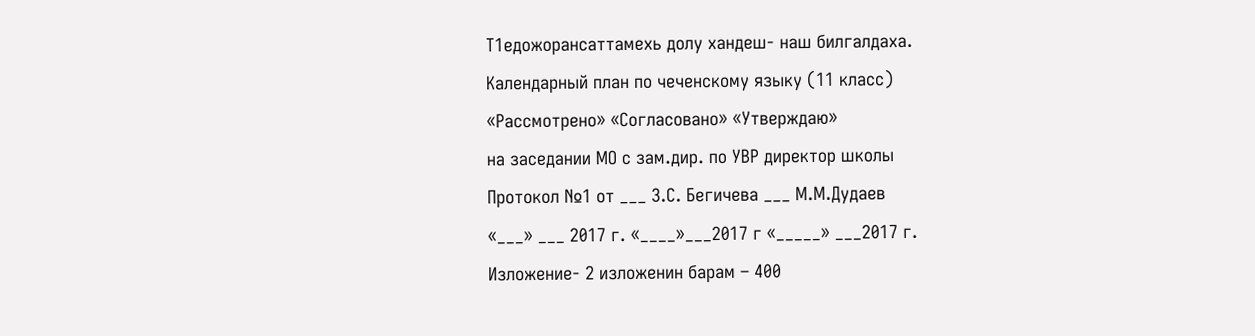Т1едожорансаттамехь долу хандеш- наш билгалдаха.
Календарный план по чеченскому языку (11 класс)
«Рассмотрено» «Согласовано» «Утверждаю»
на заседании МО с зам.дир. по УВР директор школы
Протокол №1 от ___ З.С. Бегичева ___ М.М.Дудаев
«___» ___ 2017 г. «____»___2017 г «_____» ___2017 г.
Изложение- 2 изложенин барам – 400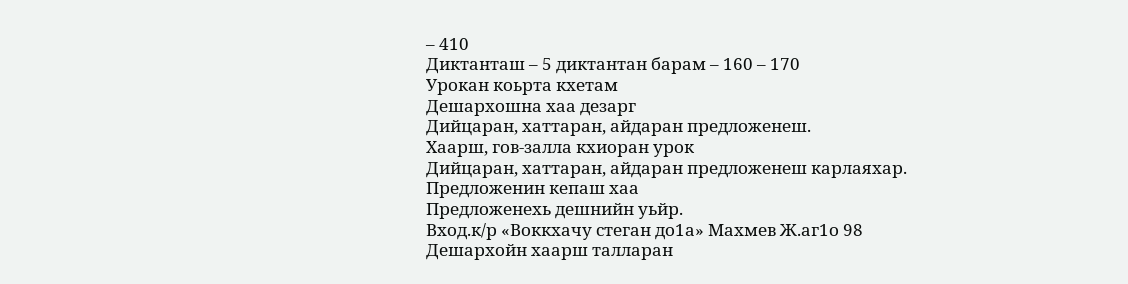– 410
Диктанташ – 5 диктантан барам – 160 – 170
Урокан коьрта кхетам
Дешархошна хаа дезарг
Дийцаран, хаттаран, айдаран предложенеш.
Хаарш, гов-залла кхиоран урок
Дийцаран, хаттаран, айдаран предложенеш карлаяхар.
Предложенин кепаш хаа
Предложенехь дешнийн уьйр.
Вход.к/р «Воккхачу стеган до1а» Махмев Ж.аг1о 98
Дешархойн хаарш талларан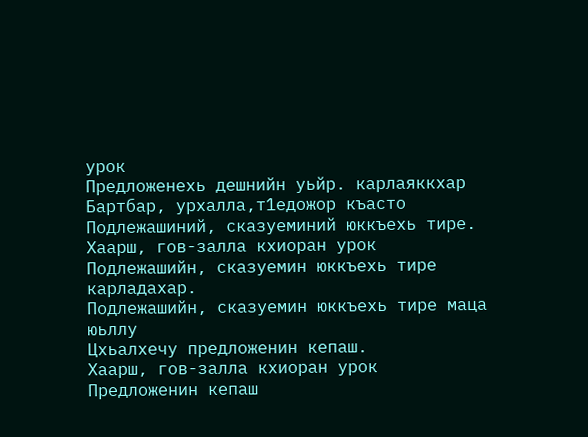урок
Предложенехь дешнийн уьйр. карлаяккхар
Бартбар, урхалла,т1едожор къасто
Подлежашиний, сказуеминий юккъехь тире.
Хаарш, гов-залла кхиоран урок
Подлежашийн, сказуемин юккъехь тире карладахар.
Подлежашийн, сказуемин юккъехь тире маца юьллу
Цхьалхечу предложенин кепаш.
Хаарш, гов-залла кхиоран урок
Предложенин кепаш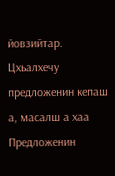йовзийтар.
Цхьалхечу предложенин кепаш а, масалш а хаа
Предложенин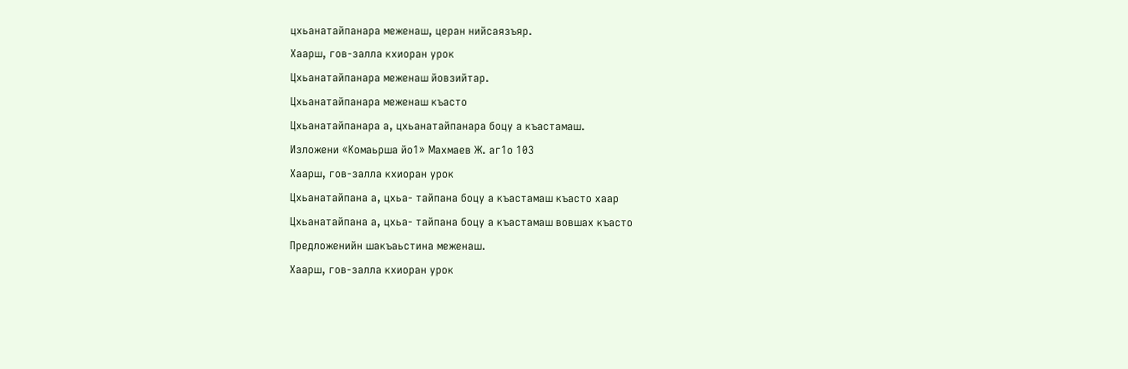цхьанатайпанара меженаш, церан нийсаязъяр.
Хаарш, гов-залла кхиоран урок
Цхьанатайпанара меженаш йовзийтар.
Цхьанатайпанара меженаш къасто
Цхьанатайпанара а, цхьанатайпанара боцу а къастамаш.
Изложени «Комаьрша йо1» Махмаев Ж. аг1о 103
Хаарш, гов-залла кхиоран урок
Цхьанатайпана а, цхьа- тайпана боцу а къастамаш къасто хаар
Цхьанатайпана а, цхьа- тайпана боцу а къастамаш вовшах къасто
Предложенийн шакъаьстина меженаш.
Хаарш, гов-залла кхиоран урок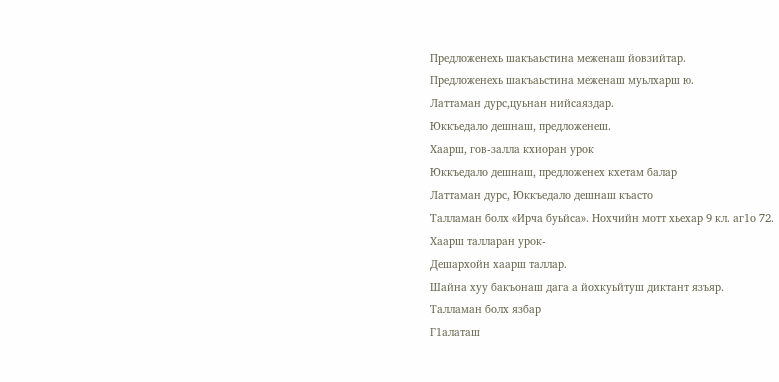Предложенехь шакъаьстина меженаш йовзийтар.
Предложенехь шакъаьстина меженаш муьлхарш ю.
Латтаман дурс,цуьнан нийсаяздар.
Юккъедало дешнаш, предложенеш.
Хаарш, гов-залла кхиоран урок
Юккъедало дешнаш, предложенех кхетам балар
Латтаман дурс, Юккъедало дешнаш къасто
Талламан болх «Ирча буьйса». Нохчийн мотт хьехар 9 кл. аг1о 72.
Хаарш талларан урок-
Дешархойн хаарш таллар.
Шайна хуу бакъонаш дага а йохкуьйтуш диктант язъяр.
Талламан болх язбар
Г1алаташ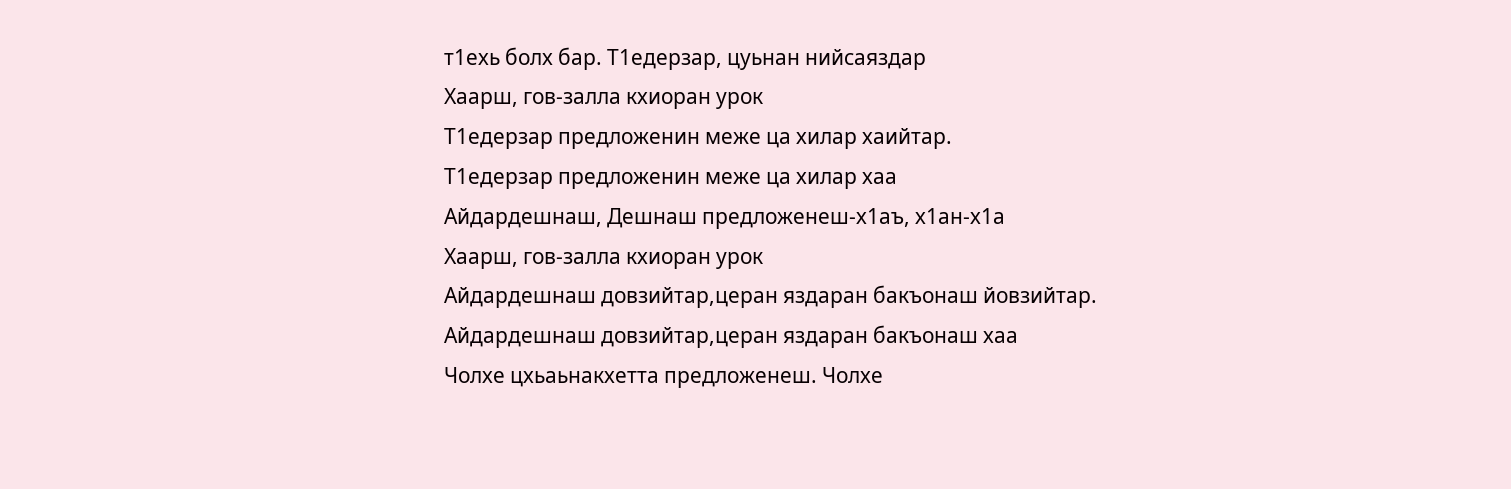т1ехь болх бар. Т1едерзар, цуьнан нийсаяздар
Хаарш, гов-залла кхиоран урок
Т1едерзар предложенин меже ца хилар хаийтар.
Т1едерзар предложенин меже ца хилар хаа
Айдардешнаш, Дешнаш предложенеш-х1аъ, х1ан-х1а
Хаарш, гов-залла кхиоран урок
Айдардешнаш довзийтар,церан яздаран бакъонаш йовзийтар.
Айдардешнаш довзийтар,церан яздаран бакъонаш хаа
Чолхе цхьаьнакхетта предложенеш. Чолхе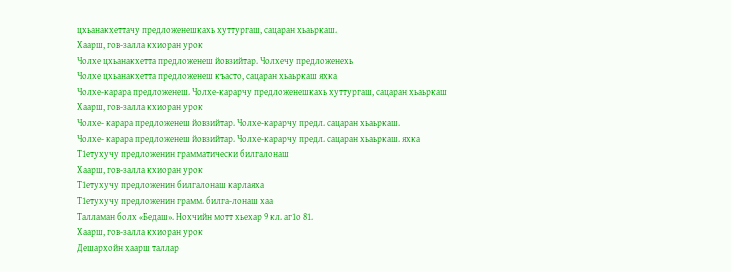цхьанакхеттачу предложенешкахь хуттургаш, сацаран хьаьркаш.
Хаарш, гов-залла кхиоран урок
Чолхе цхьанакхетта предложенеш йовзийтар. Чолхечу предложенехь
Чолхе цхьанакхетта предложенеш къасто, сацаран хьаьркаш яхка
Чолхе-карара предложенеш. Чолхе-карарчу предложенешкахь хуттургаш, сацаран хьаьркаш
Хаарш, гов-залла кхиоран урок
Чолхе- карара предложенеш йовзийтар. Чолхе-карарчу предл. сацаран хьаьркаш.
Чолхе- карара предложенеш йовзийтар. Чолхе-карарчу предл. сацаран хьаьркаш. яхка
Т1етухучу предложенин грамматически билгалонаш
Хаарш, гов-залла кхиоран урок
Т1етухучу предложенин билгалонаш карлаяха
Т1етухучу предложенин грамм. билга-лонаш хаа
Талламан болх «Бедаш». Нохчийн мотт хьехар 9 кл. аг1о 81.
Хаарш, гов-залла кхиоран урок
Дешархойн хаарш таллар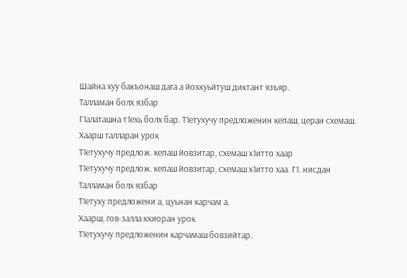Шайна хуу бакъонаш дага а йохкуьйтуш диктант язъяр.
Талламан болх язбар
Г1алаташна т1ехь болх бар. Т1етухучу предложенин кепаш, церан схемаш.
Хаарш талларан урок
Т1етухучу предлож. кепаш йовзитар, схемаш х1итто хаар
Т1етухучу предлож. кепаш йовзитар, схемаш х1итто хаа. Г1. нисдан
Талламан болх язбар
Т1етуху предложени а, цуьнан карчам а.
Хаарш, гов-залла кхиоран урок
Т1етухучу предложенин карчамаш бовзийтар.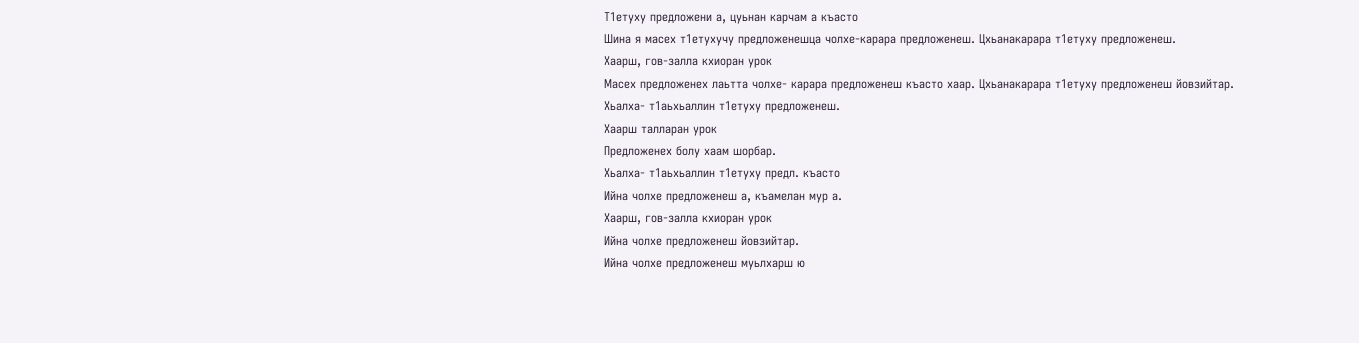Т1етуху предложени а, цуьнан карчам а къасто
Шина я масех т1етухучу предложенешца чолхе-карара предложенеш. Цхьанакарара т1етуху предложенеш.
Хаарш, гов-залла кхиоран урок
Масех предложенех лаьтта чолхе- карара предложенеш къасто хаар. Цхьанакарара т1етуху предложенеш йовзийтар.
Хьалха- т1аьхьаллин т1етуху предложенеш.
Хаарш талларан урок
Предложенех болу хаам шорбар.
Хьалха- т1аьхьаллин т1етуху предл. къасто
Ийна чолхе предложенеш а, къамелан мур а.
Хаарш, гов-залла кхиоран урок
Ийна чолхе предложенеш йовзийтар.
Ийна чолхе предложенеш муьлхарш ю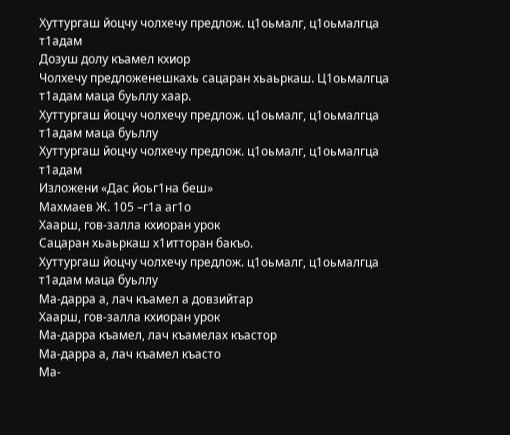Хуттургаш йоцчу чолхечу предлож. ц1оьмалг, ц1оьмалгца т1адам
Дозуш долу къамел кхиор
Чолхечу предложенешкахь сацаран хьаьркаш. Ц1оьмалгца т1адам маца буьллу хаар.
Хуттургаш йоцчу чолхечу предлож. ц1оьмалг, ц1оьмалгца т1адам маца буьллу
Хуттургаш йоцчу чолхечу предлож. ц1оьмалг, ц1оьмалгца т1адам
Изложени «Дас йоьг1на беш»
Махмаев Ж. 105 –г1а аг1о
Хаарш, гов-залла кхиоран урок
Сацаран хьаьркаш х1итторан бакъо.
Хуттургаш йоцчу чолхечу предлож. ц1оьмалг, ц1оьмалгца т1адам маца буьллу
Ма-дарра а, лач къамел а довзийтар
Хаарш, гов-залла кхиоран урок
Ма-дарра къамел, лач къамелах къастор
Ма-дарра а, лач къамел къасто
Ма-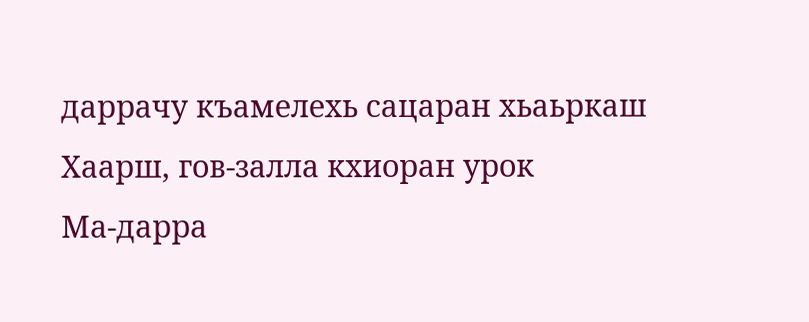даррачу къамелехь сацаран хьаьркаш
Хаарш, гов-залла кхиоран урок
Ма-дарра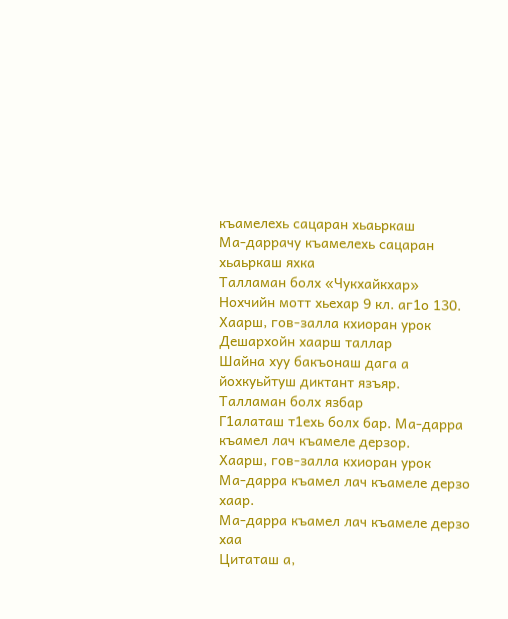къамелехь сацаран хьаьркаш
Ма-даррачу къамелехь сацаран хьаьркаш яхка
Талламан болх «Чукхайкхар»
Нохчийн мотт хьехар 9 кл. аг1о 130.
Хаарш, гов-залла кхиоран урок
Дешархойн хаарш таллар
Шайна хуу бакъонаш дага а йохкуьйтуш диктант язъяр.
Талламан болх язбар
Г1алаташ т1ехь болх бар. Ма-дарра къамел лач къамеле дерзор.
Хаарш, гов-залла кхиоран урок
Ма-дарра къамел лач къамеле дерзо хаар.
Ма-дарра къамел лач къамеле дерзо хаа
Цитаташ а,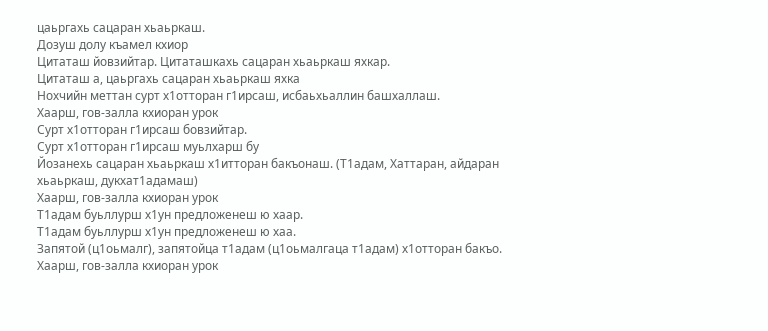цаьргахь сацаран хьаьркаш.
Дозуш долу къамел кхиор
Цитаташ йовзийтар. Цитаташкахь сацаран хьаьркаш яхкар.
Цитаташ а, цаьргахь сацаран хьаьркаш яхка
Нохчийн меттан сурт х1отторан г1ирсаш, исбаьхьаллин башхаллаш.
Хаарш, гов-залла кхиоран урок
Сурт х1отторан г1ирсаш бовзийтар.
Сурт х1отторан г1ирсаш муьлхарш бу
Йозанехь сацаран хьаьркаш х1итторан бакъонаш. (Т1адам, Хаттаран, айдаран хьаьркаш, дукхат1адамаш)
Хаарш, гов-залла кхиоран урок
Т1адам буьллурш х1ун предложенеш ю хаар.
Т1адам буьллурш х1ун предложенеш ю хаа.
Запятой (ц1оьмалг), запятойца т1адам (ц1оьмалгаца т1адам) х1отторан бакъо.
Хаарш, гов-залла кхиоран урок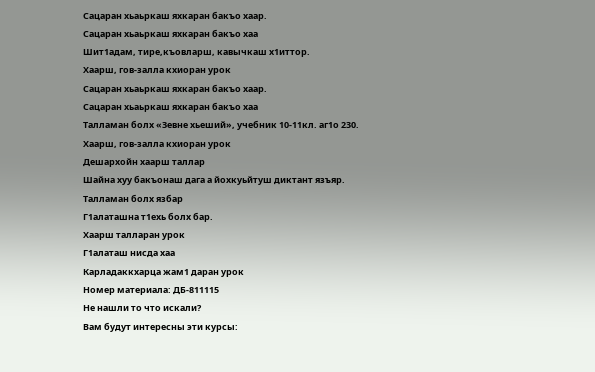Сацаран хьаьркаш яхкаран бакъо хаар.
Сацаран хьаьркаш яхкаран бакъо хаа
Шит1адам, тире,къовларш, кавычкаш х1иттор.
Хаарш, гов-залла кхиоран урок
Сацаран хьаьркаш яхкаран бакъо хаар.
Сацаран хьаьркаш яхкаран бакъо хаа
Талламан болх «Зевне хьеший», учебник 10-11кл. аг1о 230.
Хаарш, гов-залла кхиоран урок
Дешархойн хаарш таллар
Шайна хуу бакъонаш дага а йохкуьйтуш диктант язъяр.
Талламан болх язбар
Г1алаташна т1ехь болх бар.
Хаарш талларан урок
Г1алаташ нисда хаа
Карладаккхарца жам1 даран урок
Номер материала: ДБ-811115
Не нашли то что искали?
Вам будут интересны эти курсы: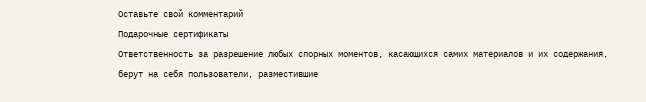Оставьте свой комментарий
Подарочные сертификаты
Ответственность за разрешение любых спорных моментов, касающихся самих материалов и их содержания, берут на себя пользователи, разместившие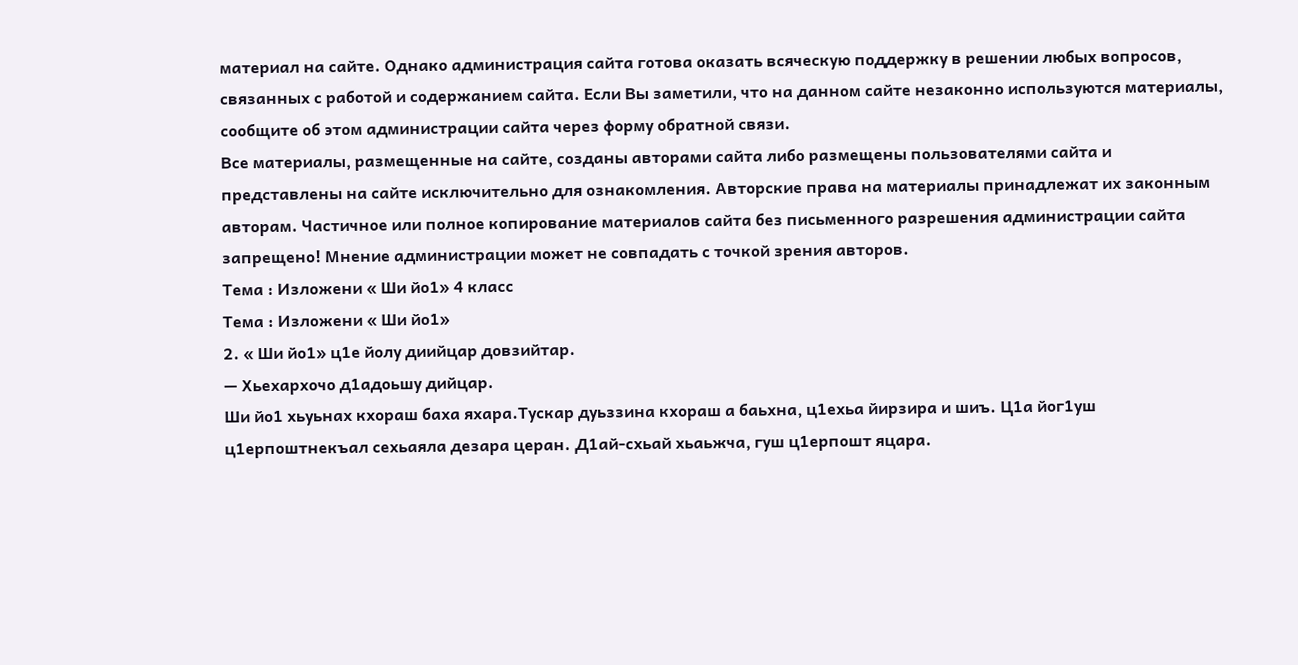материал на сайте. Однако администрация сайта готова оказать всяческую поддержку в решении любых вопросов, связанных с работой и содержанием сайта. Если Вы заметили, что на данном сайте незаконно используются материалы, сообщите об этом администрации сайта через форму обратной связи.
Все материалы, размещенные на сайте, созданы авторами сайта либо размещены пользователями сайта и представлены на сайте исключительно для ознакомления. Авторские права на материалы принадлежат их законным авторам. Частичное или полное копирование материалов сайта без письменного разрешения администрации сайта запрещено! Мнение администрации может не совпадать с точкой зрения авторов.
Тема : Изложени « Ши йо1» 4 класс
Тема : Изложени « Ши йо1»
2. « Ши йо1» ц1е йолу диийцар довзийтар.
— Хьехархочо д1адоьшу дийцар.
Ши йо1 хьуьнах кхораш баха яхара.Тускар дуьззина кхораш а баьхна, ц1ехьа йирзира и шиъ. Ц1а йог1уш ц1ерпоштнекъал сехьаяла дезара церан. Д1ай-схьай хьаьжча, гуш ц1ерпошт яцара.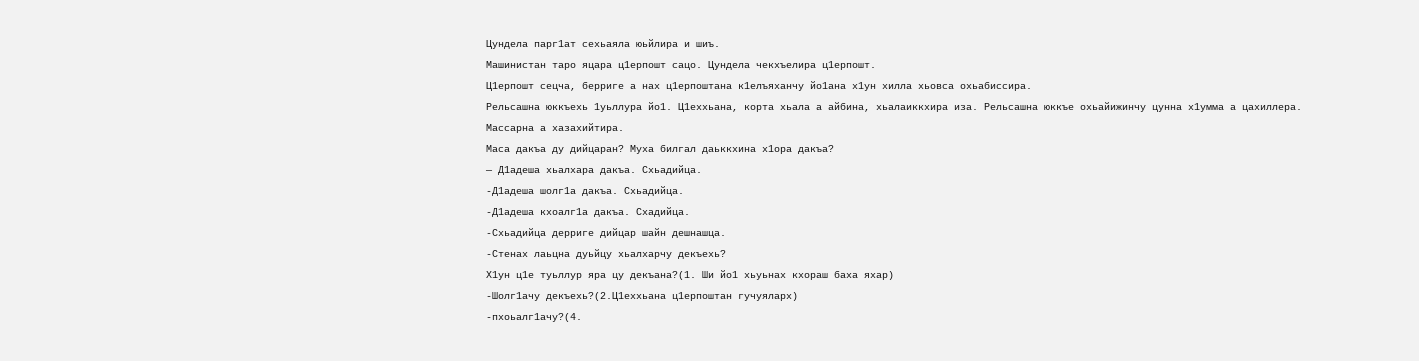Цундела парг1ат сехьаяла юьйлира и шиъ.
Машинистан таро яцара ц1ерпошт сацо. Цундела чекхъелира ц1ерпошт.
Ц1ерпошт сецча, берриге а нах ц1ерпоштана к1елъяханчу йо1ана х1ун хилла хьовса охьабиссира.
Рельсашна юккъехь 1уьллура йо1. Ц1еххьана, корта хьала а айбина, хьалаиккхира иза. Рельсашна юккъе охьайижинчу цунна х1умма а цахиллера.
Массарна а хазахийтира.
Маса дакъа ду дийцаран? Муха билгал даьккхина х1ора дакъа?
— Д1адеша хьалхара дакъа. Схьадийца.
-Д1адеша шолг1а дакъа. Схьадийца.
-Д1адеша кхоалг1а дакъа. Схадийца.
-Схьадийца дерриге дийцар шайн дешнашца.
-Стенах лаьцна дуьйцу хьалхарчу декъехь?
Х1ун ц1е туьллур яра цу декъана?(1. Ши йо1 хьуьнах кхораш баха яхар)
-Шолг1ачу декъехь?(2.Ц1еххьана ц1ерпоштан гучуяларх)
-пхоьалг1ачу?(4.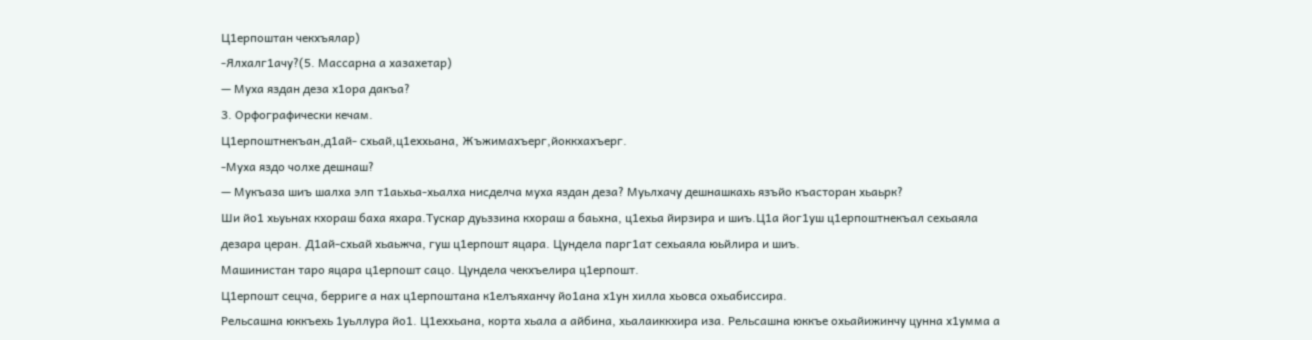Ц1ерпоштан чекхъялар)
-Ялхалг1ачу?(5. Массарна а хазахетар)
— Муха яздан деза х1ора дакъа?
3. Орфографически кечам.
Ц1ерпоштнекъан,д1ай- схьай,ц1еххьана, Жъжимахъерг,йоккхахъерг.
-Муха яздо чолхе дешнаш?
— Мукъаза шиъ шалха элп т1аьхьа-хьалха нисделча муха яздан деза? Муьлхачу дешнашкахь язъйо къасторан хьаьрк?
Ши йо1 хьуьнах кхораш баха яхара.Тускар дуьззина кхораш а баьхна, ц1ехьа йирзира и шиъ.Ц1а йог1уш ц1ерпоштнекъал сехьаяла дезара церан. Д1ай-схьай хьаьжча, гуш ц1ерпошт яцара. Цундела парг1ат сехьаяла юьйлира и шиъ.
Машинистан таро яцара ц1ерпошт сацо. Цундела чекхъелира ц1ерпошт.
Ц1ерпошт сецча, берриге а нах ц1ерпоштана к1елъяханчу йо1ана х1ун хилла хьовса охьабиссира.
Рельсашна юккъехь 1уьллура йо1. Ц1еххьана, корта хьала а айбина, хьалаиккхира иза. Рельсашна юккъе охьайижинчу цунна х1умма а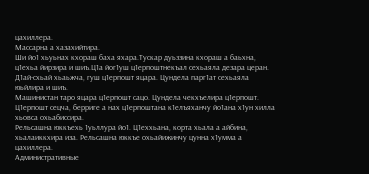цахиллера.
Массарна а хазахийтира.
Ши йо1 хьуьнах кхораш баха яхара.Тускар дуьззина кхораш а баьхна, ц1ехьа йирзира и шиъ.Ц1а йог1уш ц1ерпоштнекъал сехьаяла дезара церан. Д1ай-схьай хьаьжча, гуш ц1ерпошт яцара. Цундела парг1ат сехьаяла юьйлира и шиъ.
Машинистан таро яцара ц1ерпошт сацо. Цундела чекхъелира ц1ерпошт.
Ц1ерпошт сецча, берриге а нах ц1ерпоштана к1елъяханчу йо1ана х1ун хилла хьовса охьабиссира.
Рельсашна юккъехь 1уьллура йо1. Ц1еххьана, корта хьала а айбина, хьалаиккхира иза. Рельсашна юккъе охьайижинчу цунна х1умма а цахиллера.
Административные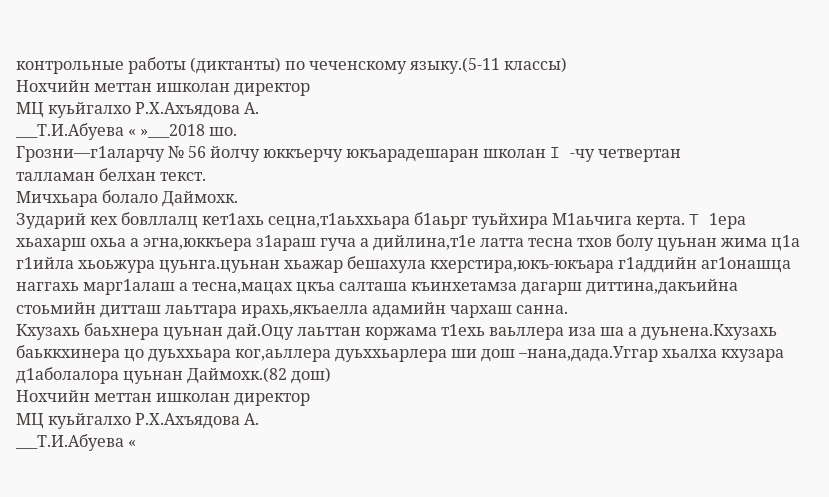контрольные работы (диктанты) по чеченскому языку.(5-11 классы)
Нохчийн меттан ишколан директор
МЦ куьйгалхо Р.Х.Ахъядова А.
___Т.И.Абуева « »___2018 шо.
Грозни—г1аларчу № 56 йолчу юккъерчу юкъарадешаран школан I -чу четвертан
талламан белхан текст.
Мичхьара болало Даймохк.
Зударий кех бовллалц кет1ахь сецна,т1аьххьара б1аьрг туьйхира М1аьчига керта. T 1ера хьахарш охьа а эгна,юккъера з1араш гуча а дийлина,т1е латта тесна тхов болу цуьнан жима ц1а г1ийла хьоьжура цуьнга.цуьнан хьажар бешахула кхерстира,юкъ-юкъара г1аддийн аг1онашца наггахь марг1алаш а тесна,мацах цкъа салташа къинхетамза дагарш диттина,дакъийна стоьмийн дитташ лаьттара ирахь,якъаелла адамийн чархаш санна.
Кхузахь баьхнера цуьнан дай.Оцу лаьттан коржама т1ехь ваьллера иза ша а дуьнена.Кхузахь баьккхинера цо дуьххьара ког,аьллера дуьххьарлера ши дош –нана,дада.Уггар хьалха кхузара д1аболалора цуьнан Даймохк.(82 дош)
Нохчийн меттан ишколан директор
МЦ куьйгалхо Р.Х.Ахъядова А.
___Т.И.Абуева «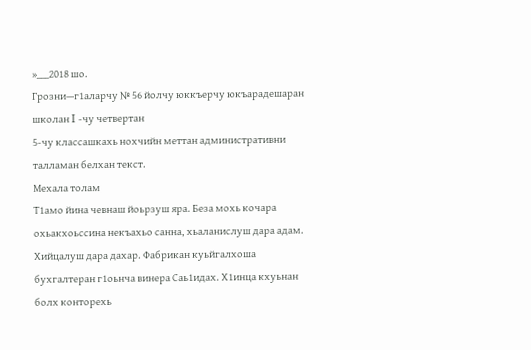»___2018 шо.
Грозни—г1аларчу № 56 йолчу юккъерчу юкъарадешаран школан I -чу четвертан
5-чу классашкахь нохчийн меттан административни
талламан белхан текст.
Мехала толам
Т1амо йина чевнаш йоьрзуш яра. Беза мохь кочара охьакхоьссина некъахьо санна, хьаланислуш дара адам. Хийцалуш дара дахар. Фабрикан куьйгалхоша бухгалтеран г1оьнча винера Саь1идах. Х1инца кхуьнан болх конторехь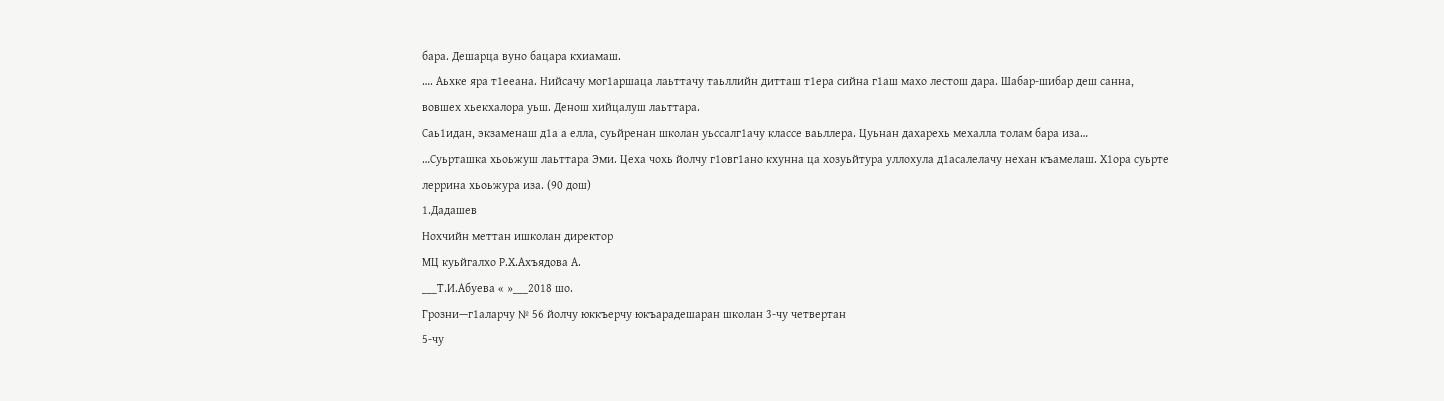бара. Дешарца вуно бацара кхиамаш.
…. Аьхке яра т1ееана. Нийсачу мог1аршаца лаьттачу таьллийн дитташ т1ера сийна г1аш махо лестош дара. Шабар-шибар деш санна, вовшех хьекхалора уьш. Денош хийцалуш лаьттара.
Саь1идан, экзаменаш д1а а елла, суьйренан школан уьссалг1ачу классе ваьллера. Цуьнан дахарехь мехалла толам бара иза…
…Суьрташка хьоьжуш лаьттара Эми. Цеха чохь йолчу г1овг1ано кхунна ца хозуьйтура уллохула д1асалелачу нехан къамелаш. Х1ора суьрте леррина хьоьжура иза. (90 дош)
1.Дадашев
Нохчийн меттан ишколан директор
МЦ куьйгалхо Р.Х.Ахъядова А.
___Т.И.Абуева « »___2018 шо.
Грозни—г1аларчу № 56 йолчу юккъерчу юкъарадешаран школан 3-чу четвертан
5-чу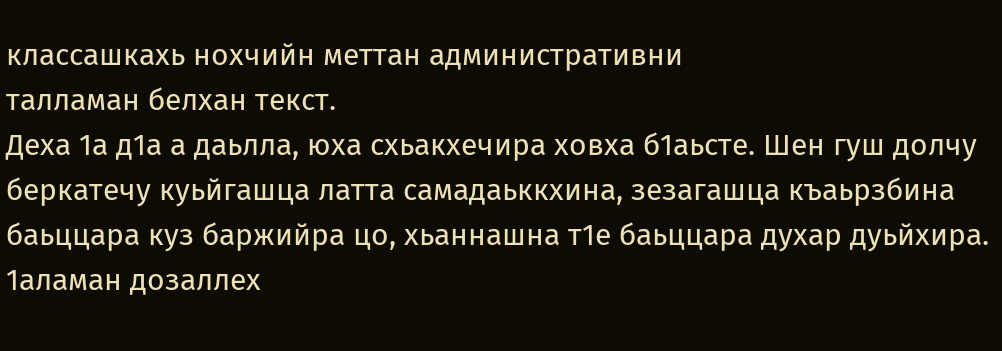классашкахь нохчийн меттан административни
талламан белхан текст.
Деха 1а д1а а даьлла, юха схьакхечира ховха б1аьсте. Шен гуш долчу беркатечу куьйгашца латта самадаьккхина, зезагашца къаьрзбина баьццара куз баржийра цо, хьаннашна т1е баьццара духар дуьйхира. 1аламан дозаллех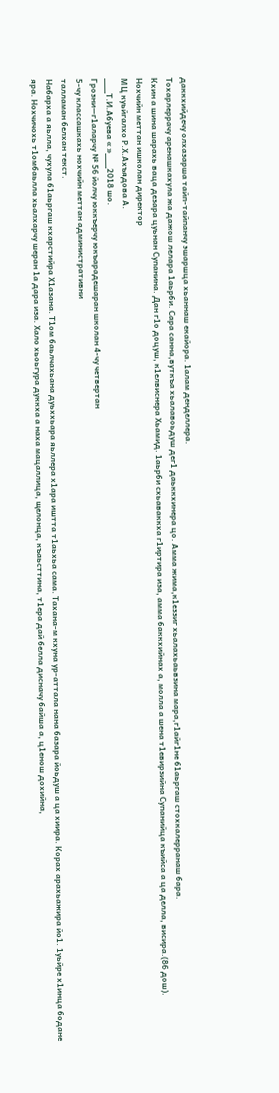даккхийдечу олхазарша тайп-тайпанчу эшаршца хьаннаш екайора. 1алам денделлера.
Тохарлеррачу аренашкахула жа дажош лелара 1аьрби. Сара санна,вуткъа хьалавоьдуш дег1 даьккхинера цо. Амма жима,к1еззиг хьалахьаьвзина мара,г1айг1не б1аьргаш стохкалерранаш бара.
Кхин а шина шарахь ваца дезара цуьнан Супанина. Дан г1о доцуш, к1елвиснера Хьамид. 1аьрби схьаваккха г1иртира иза, амма баккхийнах а, молла а шена т1евирзийна Супанийца къийса а ца делла, висира.(86 дош).
Нохчийн меттан ишколан директор
МЦ куьйгалхо Р.Х.Ахъядова А.
___Т.И.Абуева « »___2018 шо.
Грозни—г1аларчу № 56 йолчу юккъерчу юкъарадешаран школан 4-чу четвертан
5-чу классашкахь нохчийн меттан административни
талламан белхан текст.
Набарха а яьлла, чухула б1аьргаш кхарстийра Х1азана. Т1ом баьлчахьана дуьххьара яьллера х1ара иштта т1аьхьа сама. Тахана-м кхуна ур-аттала нана базара йоьдуш а ца хиира. Корах арахьажира йо1. 1уьйре х1инца бодане яра. Нохчичохь т1омбаьлла хьалхарчу шеран 1а дара иза. Хало хьоьгура дуккха а наха мацаллица, щелонца, къаьсттина, т1ера дай белла дисначу байша а, ц1енош дохийна,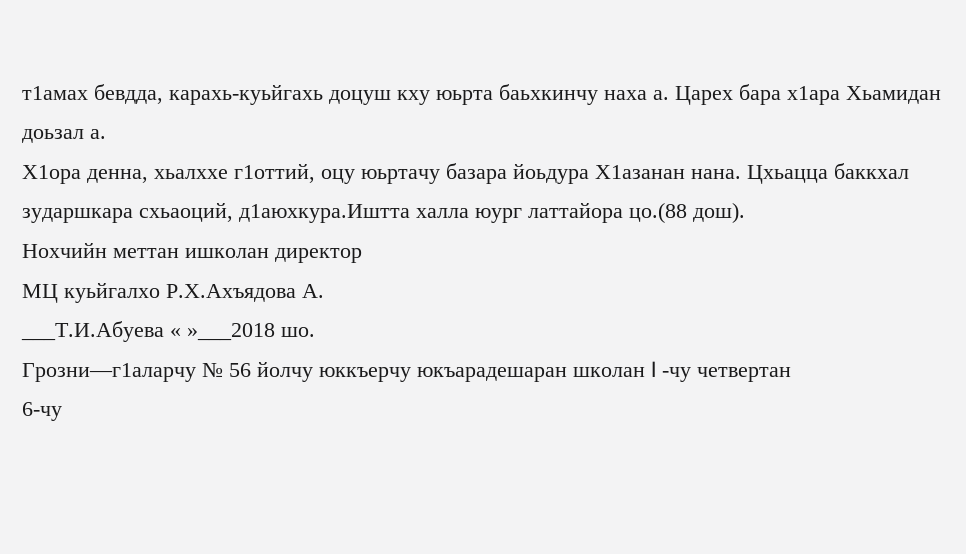т1амах бевдда, карахь-куьйгахь доцуш кху юьрта баьхкинчу наха а. Царех бара х1ара Хьамидан доьзал а.
Х1ора денна, хьалххе г1оттий, оцу юьртачу базара йоьдура Х1азанан нана. Цхьацца баккхал зударшкара схьаоций, д1аюхкура.Иштта халла юург латтайора цо.(88 дош).
Нохчийн меттан ишколан директор
МЦ куьйгалхо Р.Х.Ахъядова А.
___Т.И.Абуева « »___2018 шо.
Грозни—г1аларчу № 56 йолчу юккъерчу юкъарадешаран школан I -чу четвертан
6-чу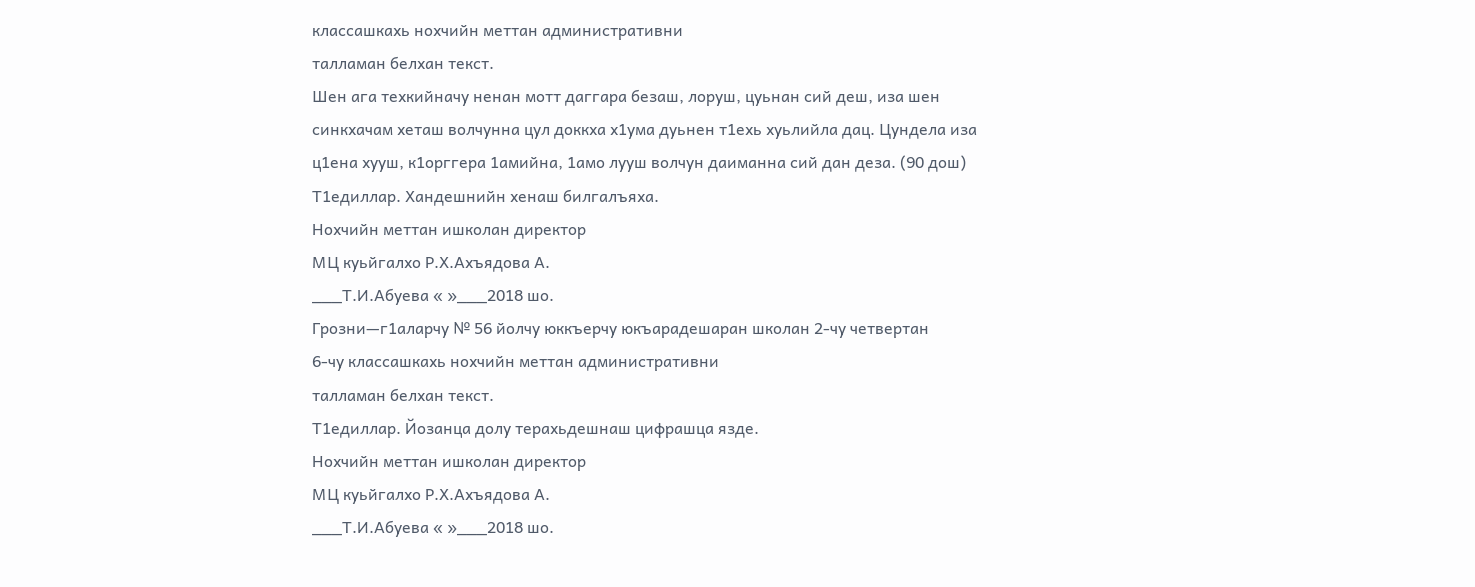классашкахь нохчийн меттан административни
талламан белхан текст.
Шен ага техкийначу ненан мотт даггара безаш, лоруш, цуьнан сий деш, иза шен синкхачам хеташ волчунна цул доккха х1ума дуьнен т1ехь хуьлийла дац. Цундела иза ц1ена хууш, к1орггера 1амийна, 1амо лууш волчун даиманна сий дан деза. (90 дош)
Т1едиллар. Хандешнийн хенаш билгалъяха.
Нохчийн меттан ишколан директор
МЦ куьйгалхо Р.Х.Ахъядова А.
___Т.И.Абуева « »___2018 шо.
Грозни—г1аларчу № 56 йолчу юккъерчу юкъарадешаран школан 2-чу четвертан
6-чу классашкахь нохчийн меттан административни
талламан белхан текст.
Т1едиллар. Йозанца долу терахьдешнаш цифрашца язде.
Нохчийн меттан ишколан директор
МЦ куьйгалхо Р.Х.Ахъядова А.
___Т.И.Абуева « »___2018 шо.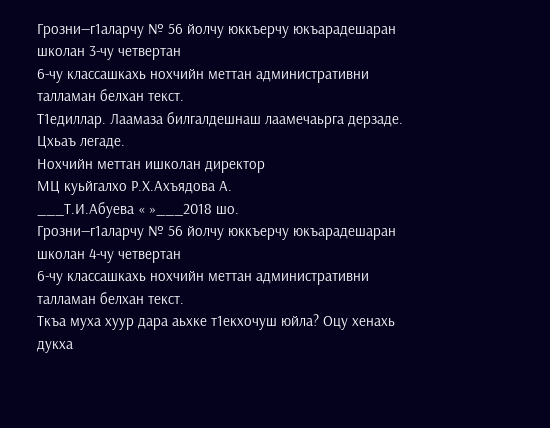Грозни—г1аларчу № 56 йолчу юккъерчу юкъарадешаран школан 3-чу четвертан
6-чу классашкахь нохчийн меттан административни
талламан белхан текст.
Т1едиллар. Лаамаза билгалдешнаш лаамечаьрга дерзаде. Цхьаъ легаде.
Нохчийн меттан ишколан директор
МЦ куьйгалхо Р.Х.Ахъядова А.
___Т.И.Абуева « »___2018 шо.
Грозни—г1аларчу № 56 йолчу юккъерчу юкъарадешаран школан 4-чу четвертан
6-чу классашкахь нохчийн меттан административни
талламан белхан текст.
Ткъа муха хуур дара аьхке т1екхочуш юйла? Оцу хенахь дукха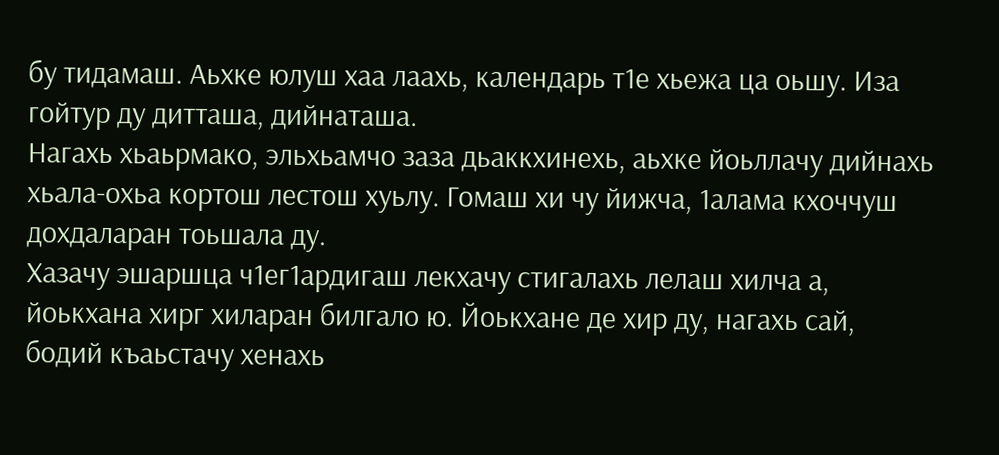бу тидамаш. Аьхке юлуш хаа лаахь, календарь т1е хьежа ца оьшу. Иза гойтур ду дитташа, дийнаташа.
Нагахь хьаьрмако, эльхьамчо заза дьаккхинехь, аьхке йоьллачу дийнахь хьала-охьа кортош лестош хуьлу. Гомаш хи чу йижча, 1алама кхоччуш дохдаларан тоьшала ду.
Хазачу эшаршца ч1ег1ардигаш лекхачу стигалахь лелаш хилча а, йоькхана хирг хиларан билгало ю. Йоькхане де хир ду, нагахь сай, бодий къаьстачу хенахь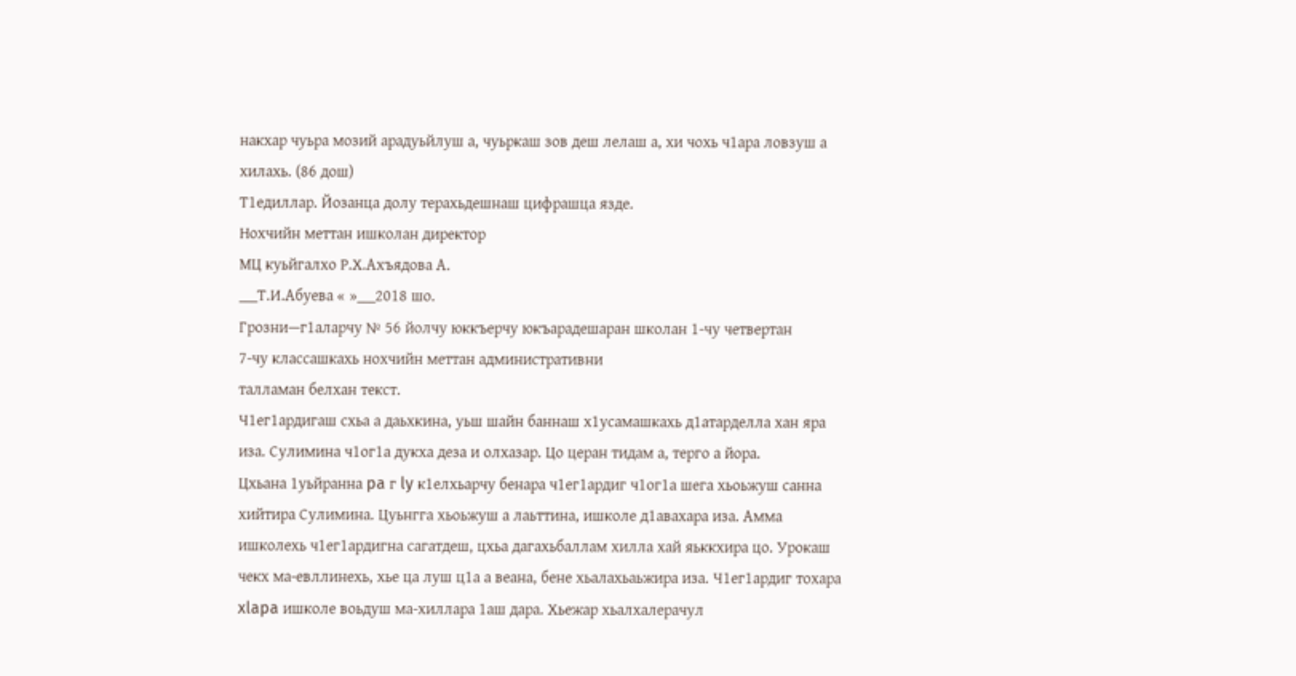накхар чуьра мозий арадуьйлуш а, чуьркаш зов деш лелаш а, хи чохь ч1ара ловзуш а хилахь. (86 дош)
Т1едиллар. Йозанца долу терахьдешнаш цифрашца язде.
Нохчийн меттан ишколан директор
МЦ куьйгалхо Р.Х.Ахъядова А.
___Т.И.Абуева « »___2018 шо.
Грозни—г1аларчу № 56 йолчу юккъерчу юкъарадешаран школан 1-чу четвертан
7-чу классашкахь нохчийн меттан административни
талламан белхан текст.
Ч1ег1ардигаш схьа а даьхкина, уьш шайн баннаш х1усамашкахь д1атарделла хан яра иза. Сулимина ч1ог1а дукха деза и олхазар. Цо церан тидам а, терго а йора.
Цхьана 1уьйранна pa г ly к1елхьарчу бенара ч1ег1ардиг ч1ог1а шега хьоьжуш санна хийтира Сулимина. Цуьнгга хьоьжуш а лаьттина, ишколе д1авахара иза. Амма ишколехь ч1ег1ардигна сагатдеш, цхьа дагахьбаллам хилла хай яьккхира цо. Урокаш чекх ма-евллинехь, хье ца луш ц1а а веана, бене хьалахьаьжира иза. Ч1ег1ардиг тохара xlapa ишколе воьдуш ма-хиллара 1аш дара. Хьежар хьалхалерачул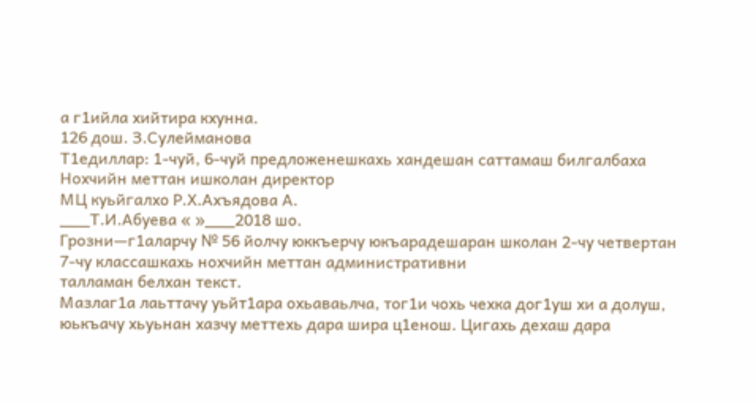а г1ийла хийтира кхунна.
126 дош. З.Сулейманова
Т1едиллар: 1-чуй, 6-чуй предложенешкахь хандешан саттамаш билгалбаха
Нохчийн меттан ишколан директор
МЦ куьйгалхо Р.Х.Ахъядова А.
___Т.И.Абуева « »___2018 шо.
Грозни—г1аларчу № 56 йолчу юккъерчу юкъарадешаран школан 2-чу четвертан
7-чу классашкахь нохчийн меттан административни
талламан белхан текст.
Мазлаг1а лаьттачу уьйт1ара охьаваьлча, тог1и чохь чехка дог1уш хи а долуш, юькъачу хьуьнан хазчу меттехь дара шира ц1енош. Цигахь дехаш дара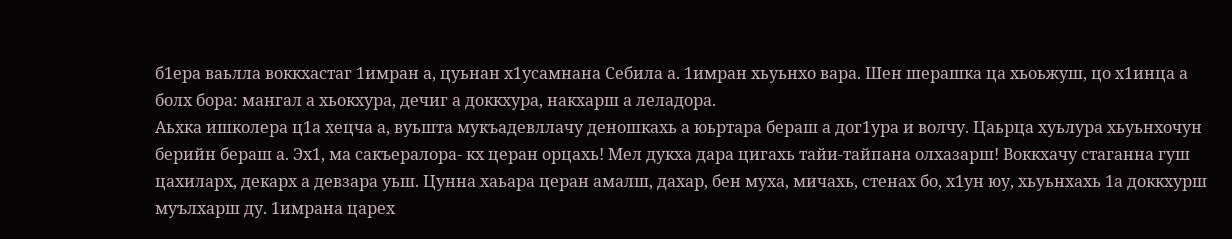б1ера ваьлла воккхастаг 1имран а, цуьнан х1усамнана Себила а. 1имран хьуьнхо вара. Шен шерашка ца хьоьжуш, цо х1инца а болх бора: мангал а хьокхура, дечиг а доккхура, накхарш а леладора.
Аьхка ишколера ц1а хецча а, вуьшта мукъадевллачу деношкахь а юьртара бераш а дог1ура и волчу. Цаьрца хуьлура хьуьнхочун берийн бераш а. Эх1, ма сакъералора- кх церан орцахь! Мел дукха дара цигахь тайи-тайпана олхазарш! Воккхачу стаганна гуш цахиларх, декарх а девзара уьш. Цунна хаьара церан амалш, дахар, бен муха, мичахь, стенах бо, х1ун юу, хьуьнхахь 1а доккхурш муълхарш ду. 1имрана царех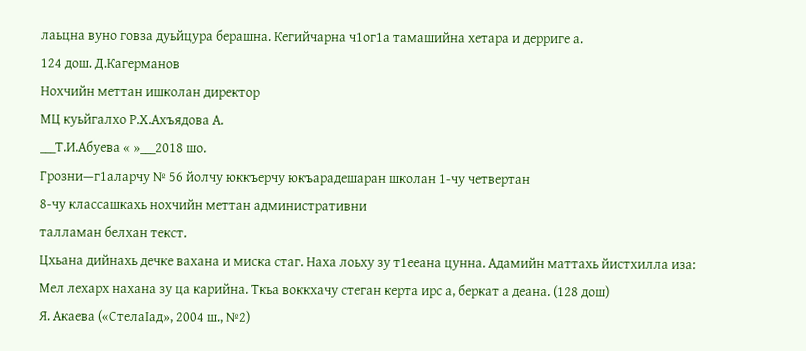лаьцна вуно говза дуьйцура берашна. Кегийчарна ч1ог1а тамашийна хетара и дерриге а.
124 дош. Д.Кагерманов
Нохчийн меттан ишколан директор
МЦ куьйгалхо Р.Х.Ахъядова А.
___Т.И.Абуева « »___2018 шо.
Грозни—г1аларчу № 56 йолчу юккъерчу юкъарадешаран школан 1-чу четвертан
8-чу классашкахь нохчийн меттан административни
талламан белхан текст.
Цхьана дийнахь дечке вахана и миска стаг. Наха лоьху зу т1ееана цунна. Адамийн маттахь йистхилла иза:
Мел лехарх нахана зу ца карийна. Ткьа воккхачу стеган керта ирс а, беркат а деана. (128 дош)
Я. Акаева («СтелаӀад», 2004 ш., №2)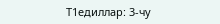Т1едиллар: 3-чу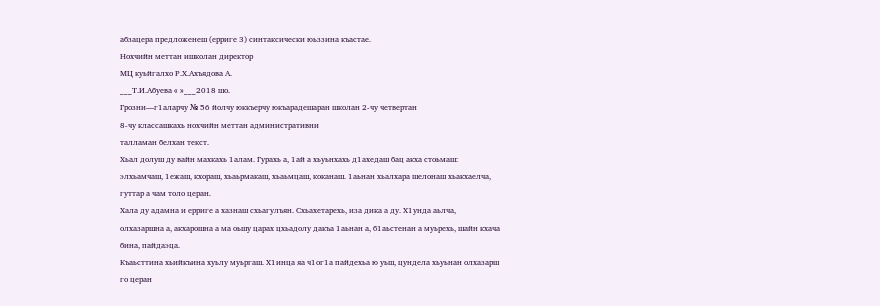абзацера предложенеш (ерриге 3) синтаксически юьззина къастае.
Нохчийн меттан ишколан директор
МЦ куьйгалхо Р.Х.Ахъядова А.
___Т.И.Абуева « »___2018 шо.
Грозни—г1аларчу № 56 йолчу юккъерчу юкъарадешаран школан 2-чу четвертан
8-чу классашкахь нохчийн меттан административни
талламан белхан текст.
Хьал долуш ду вайн махкахь 1алам. Гурахь а, 1ай а хьуьнхахь д1ахедаш бац акха стоьмаш: элхьамчаш, 1ежаш, кхораш, хьаьрмакаш, хьаьмцаш, коканаш. 1аьнан хьалхара шелонаш хьакхаелча, гуттар а чам толо церан.
Хала ду адамна и ерриге а хазнаш схьагулъян. Схьахетарехь, иза дика а ду. Х1унда аьлча, олхазаршна а, акхарошна а ма оьшу царах цхьадолу дакъа 1аьнан а, б1аьстенан а муьрехь, шайн кхача бина, пайдаэца.
Къаьсттина хьийкъина хуьлу муьргаш. Х1инца яа ч1ог1а пайдехьа ю уьш, цундела хьуьнан олхазарш го церан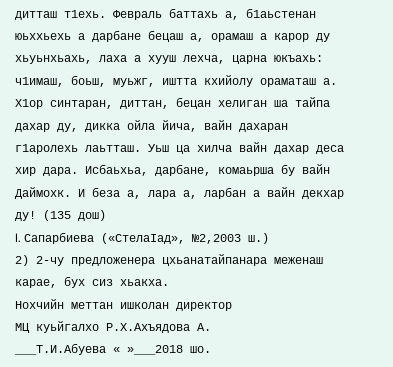дитташ т1ехь. Февраль баттахь а, б1аьстенан юьххьехь а дарбане бецаш а, орамаш а карор ду хьуьнхьахь, лаха а хууш лехча, царна юкъахь: ч1имаш, боьш, муьжг, иштта кхийолу ораматаш а.
Х1ор синтаран, диттан, бецан хелиган ша тайпа дахар ду, дикка ойла йича, вайн дахаран г1аролехь лаьтташ. Уьш ца хилча вайн дахар деса хир дара. Исбаьхьа, дарбане, комаьрша бу вайн Даймохк. И беза а, лара а, ларбан а вайн декхар ду! (135 дош)
I. Сапарбиева («СтелаӀад», №2,2003 ш.)
2) 2-чу предложенера цхьанатайпанара меженаш карае, бух сиз хьакха.
Нохчийн меттан ишколан директор
МЦ куьйгалхо Р.Х.Ахъядова А.
___Т.И.Абуева « »___2018 шо.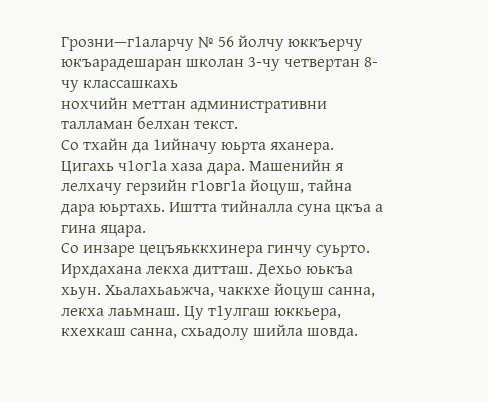Грозни—г1аларчу № 56 йолчу юккъерчу юкъарадешаран школан 3-чу четвертан 8-чу классашкахь
нохчийн меттан административни
талламан белхан текст.
Со тхайн да 1ийначу юьрта яханера. Цигахь ч1ог1а хаза дара. Машенийн я лелхачу герзийн г1овг1а йоцуш, тайна дара юьртахь. Иштта тийналла суна цкъа а гина яцара.
Со инзаре цецъяьккхинера гинчу суьрто. Ирхдахана лекха дитташ. Дехьо юькъа хьун. Хьалахьаьжча, чаккхе йоцуш санна, лекха лаьмнаш. Цу т1улгаш юккьера, кхехкаш санна, схьадолу шийла шовда.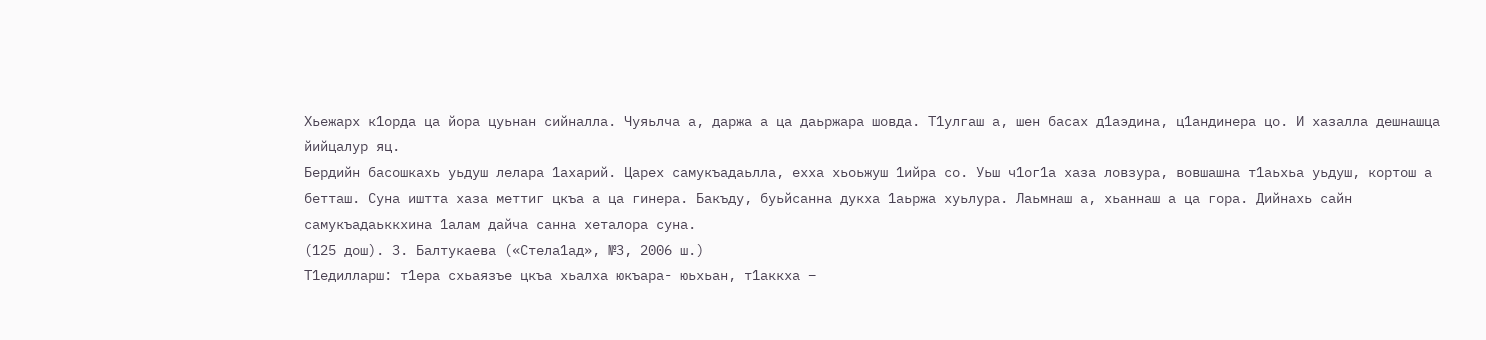Хьежарх к1орда ца йора цуьнан сийналла. Чуяьлча а, даржа а ца даьржара шовда. Т1улгаш а, шен басах д1аэдина, ц1андинера цо. И хазалла дешнашца йийцалур яц.
Бердийн басошкахь уьдуш лелара 1ахарий. Царех самукъадаьлла, ехха хьоьжуш 1ийра со. Уьш ч1ог1а хаза ловзура, вовшашна т1аьхьа уьдуш, кортош а бетташ. Суна иштта хаза меттиг цкъа а ца гинера. Бакъду, буьйсанна дукха 1аьржа хуьлура. Лаьмнаш а, хьаннаш а ца гора. Дийнахь сайн самукъадаьккхина 1алам дайча санна хеталора суна.
(125 дош). 3. Балтукаева («Стела1ад», №3, 2006 ш.)
Т1едилларш: т1ера схьаязъе цкъа хьалха юкъара- юьхьан, т1аккха –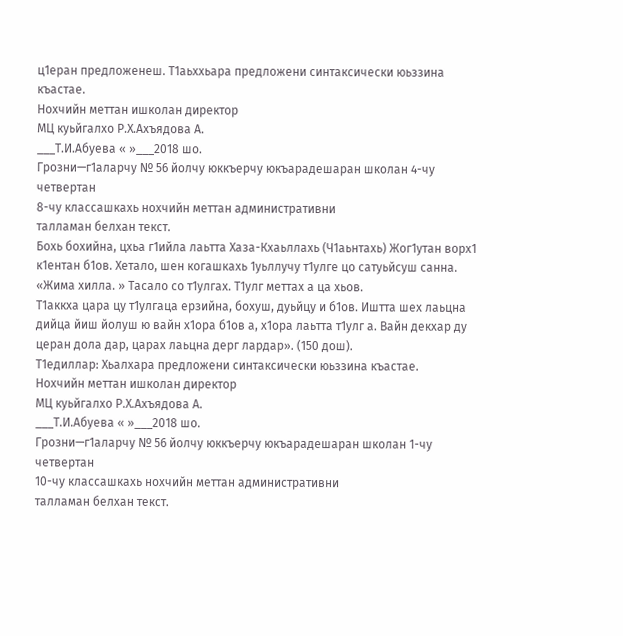ц1еран предложенеш. Т1аьххьара предложени синтаксически юьззина къастае.
Нохчийн меттан ишколан директор
МЦ куьйгалхо Р.Х.Ахъядова А.
___Т.И.Абуева « »___2018 шо.
Грозни—г1аларчу № 56 йолчу юккъерчу юкъарадешаран школан 4-чу четвертан
8-чу классашкахь нохчийн меттан административни
талламан белхан текст.
Бохь бохийна, цхьа г1ийла лаьтта Хаза-Кхаьллахь (Ч1аьнтахь) Жог1утан ворх1 к1ентан б1ов. Хетало, шен когашкахь 1уьллучу т1улге цо сатуьйсуш санна.
«Жима хилла. » Тасало со т1улгах. Т1улг меттах а ца хьов.
Т1аккха цара цу т1улгаца ерзийна, бохуш, дуьйцу и б1ов. Иштта шех лаьцна дийца йиш йолуш ю вайн х1ора б1ов а, х1ора лаьтта т1улг а. Вайн декхар ду церан дола дар, царах лаьцна дерг лардар». (150 дош).
Т1едиллар: Хьалхара предложени синтаксически юьззина къастае.
Нохчийн меттан ишколан директор
МЦ куьйгалхо Р.Х.Ахъядова А.
___Т.И.Абуева « »___2018 шо.
Грозни—г1аларчу № 56 йолчу юккъерчу юкъарадешаран школан 1-чу четвертан
10-чу классашкахь нохчийн меттан административни
талламан белхан текст.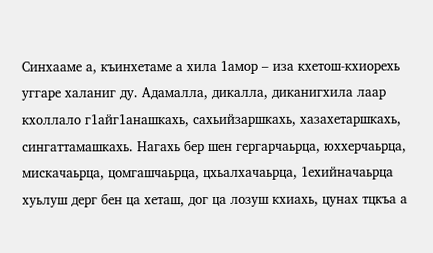Синхааме а, къинхетаме а хила 1амор – иза кхетош-кхиорехь уггаре халаниг ду. Адамалла, дикалла, диканигхила лаар кхоллало г1айг1анашкахь, сахьийзаршкахь, хазахетаршкахь, сингаттамашкахь. Нагахь бер шен гергарчаьрца, юххерчаьрца, мискачаьрца, цомгашчаьрца, цхьалхачаьрца, 1ехийначаьрца хуьлуш дерг бен ца хеташ, дог ца лозуш кхиахь, цунах тцкъа а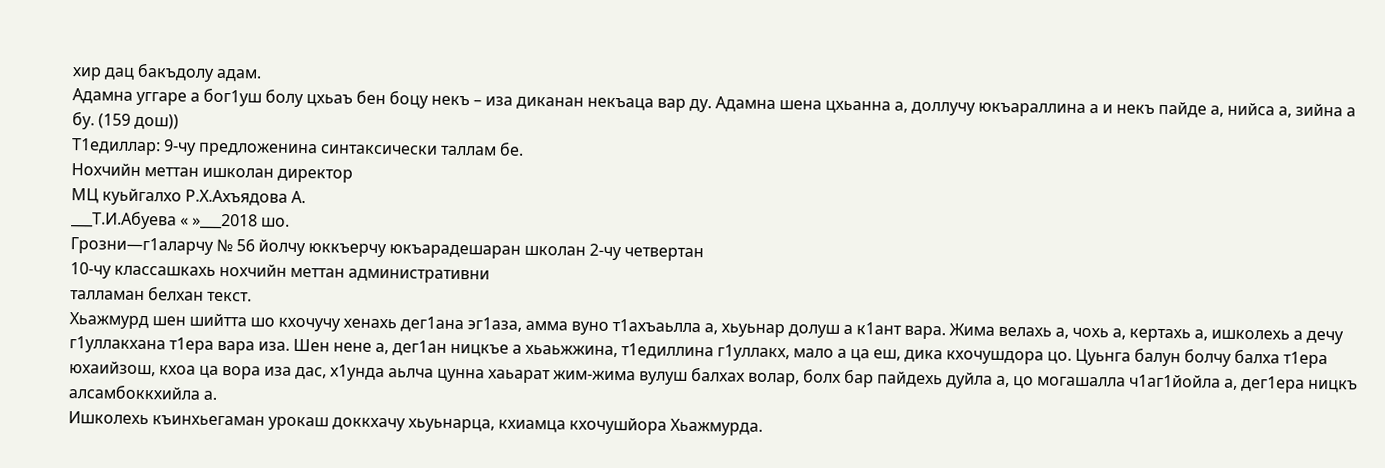хир дац бакъдолу адам.
Адамна уггаре а бог1уш болу цхьаъ бен боцу некъ – иза диканан некъаца вар ду. Адамна шена цхьанна а, доллучу юкъараллина а и некъ пайде а, нийса а, зийна а бу. (159 дош))
Т1едиллар: 9-чу предложенина синтаксически таллам бе.
Нохчийн меттан ишколан директор
МЦ куьйгалхо Р.Х.Ахъядова А.
___Т.И.Абуева « »___2018 шо.
Грозни—г1аларчу № 56 йолчу юккъерчу юкъарадешаран школан 2-чу четвертан
10-чу классашкахь нохчийн меттан административни
талламан белхан текст.
Хьажмурд шен шийтта шо кхочучу хенахь дег1ана эг1аза, амма вуно т1ахъаьлла а, хьуьнар долуш а к1ант вара. Жима велахь а, чохь а, кертахь а, ишколехь а дечу г1уллакхана т1ера вара иза. Шен нене а, дег1ан ницкъе а хьаьжжина, т1едиллина г1уллакх, мало а ца еш, дика кхочушдора цо. Цуьнга балун болчу балха т1ера юхаийзош, кхоа ца вора иза дас, х1унда аьлча цунна хаьарат жим-жима вулуш балхах волар, болх бар пайдехь дуйла а, цо могашалла ч1аг1йойла а, дег1ера ницкъ алсамбоккхийла а.
Ишколехь къинхьегаман урокаш доккхачу хьуьнарца, кхиамца кхочушйора Хьажмурда.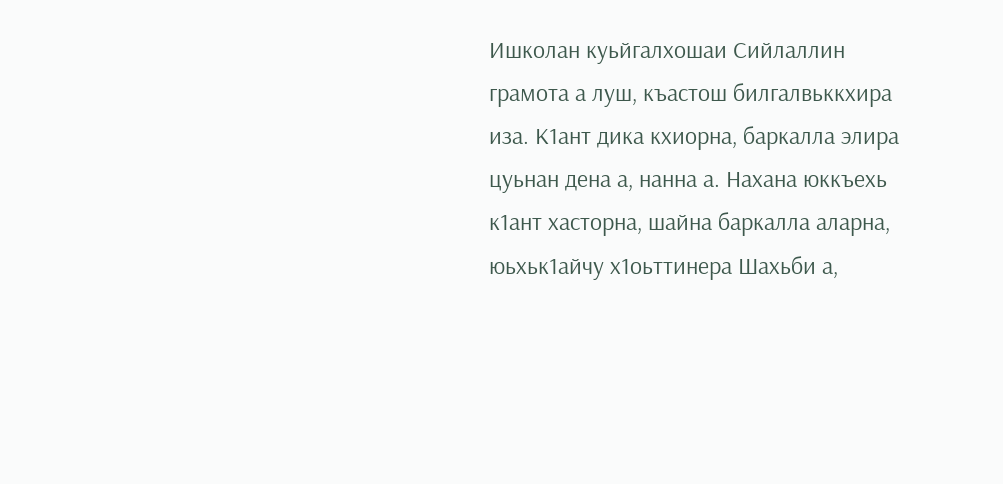Ишколан куьйгалхошаи Сийлаллин грамота а луш, къастош билгалвьккхира иза. К1ант дика кхиорна, баркалла элира цуьнан дена а, нанна а. Нахана юккъехь к1ант хасторна, шайна баркалла аларна, юьхьк1айчу х1оьттинера Шахьби а,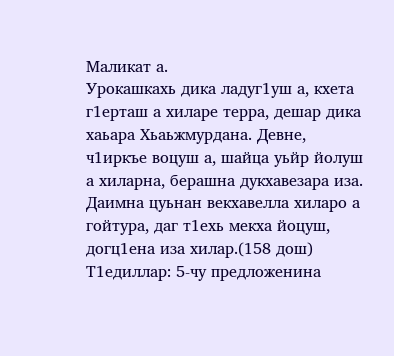Маликат а.
Урокашкахь дика ладуг1уш а, кхета г1ерташ а хиларе терра, дешар дика хаьара Хьаьжмурдана. Девне, ч1иркъе воцуш а, шайца уьйр йолуш а хиларна, берашна дукхавезара иза. Даимна цуьнан векхавелла хиларо а гойтура, даг т1ехь мекха йоцуш, догц1ена иза хилар.(158 дош)
Т1едиллар: 5-чу предложенина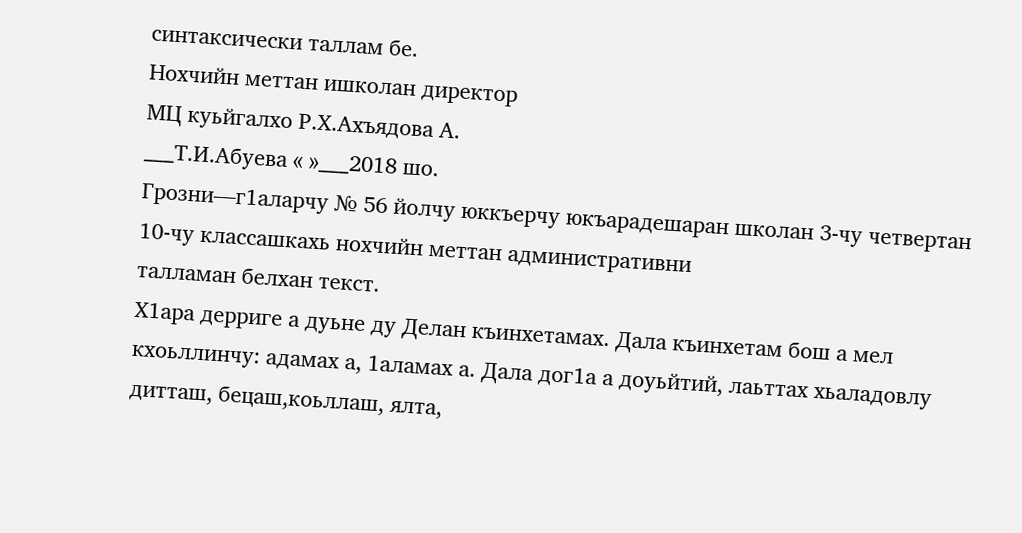синтаксически таллам бе.
Нохчийн меттан ишколан директор
МЦ куьйгалхо Р.Х.Ахъядова А.
___Т.И.Абуева « »___2018 шо.
Грозни—г1аларчу № 56 йолчу юккъерчу юкъарадешаран школан 3-чу четвертан
10-чу классашкахь нохчийн меттан административни
талламан белхан текст.
Х1ара дерриге а дуьне ду Делан къинхетамах. Дала къинхетам бош а мел кхоьллинчу: адамах а, 1аламах а. Дала дог1а а доуьйтий, лаьттах хьаладовлу дитташ, бецаш,коьллаш, ялта,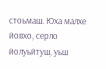стоьмаш. Юха малхе йовхо, серло йолуьйтуш, уьш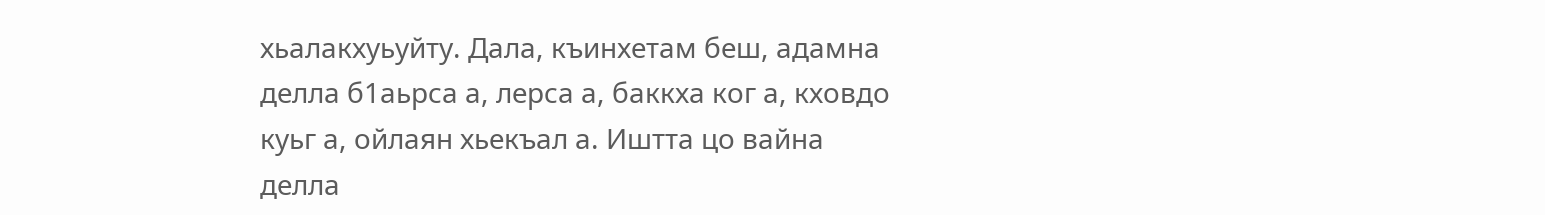хьалакхуьуйту. Дала, къинхетам беш, адамна делла б1аьрса а, лерса а, баккха ког а, кховдо куьг а, ойлаян хьекъал а. Иштта цо вайна делла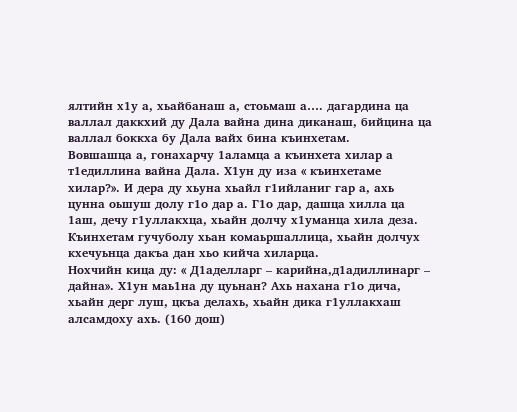ялтийн х1у а, хьайбанаш а, стоьмаш а…. дагардина ца валлал даккхий ду Дала вайна дина диканаш, бийцина ца валлал боккха бу Дала вайх бина къинхетам.
Вовшашца а, гонахарчу 1аламца а къинхета хилар а т1едиллина вайна Дала. Х1ун ду иза « къинхетаме хилар?». И дера ду хьуна хьайл г1ийланиг гар а, ахь цунна оьшуш долу г1о дар а. Г1о дар, дашца хилла ца 1аш, дечу г1уллакхца, хьайн долчу х1уманца хила деза. Къинхетам гучуболу хьан комаьршаллица, хьайн долчух кхечуьнца дакъа дан хьо кийча хиларца.
Нохчийн кица ду: « Д1аделларг – карийна,д1адиллинарг – дайна». Х1ун маь1на ду цуьнан? Ахь нахана г1о дича, хьайн дерг луш, цкъа делахь, хьайн дика г1уллакхаш алсамдоху ахь. (160 дош)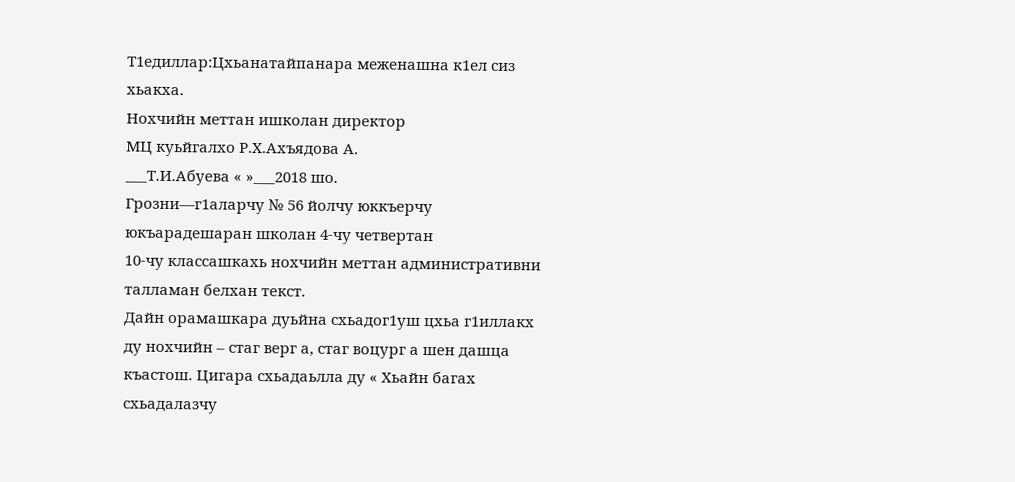Т1едиллар:Цхьанатайпанара меженашна к1ел сиз хьакха.
Нохчийн меттан ишколан директор
МЦ куьйгалхо Р.Х.Ахъядова А.
___Т.И.Абуева « »___2018 шо.
Грозни—г1аларчу № 56 йолчу юккъерчу юкъарадешаран школан 4-чу четвертан
10-чу классашкахь нохчийн меттан административни
талламан белхан текст.
Дайн орамашкара дуьйна схьадог1уш цхьа г1иллакх ду нохчийн – стаг верг а, стаг воцург а шен дашца къастош. Цигара схьадаьлла ду « Хьайн багах схьадалазчу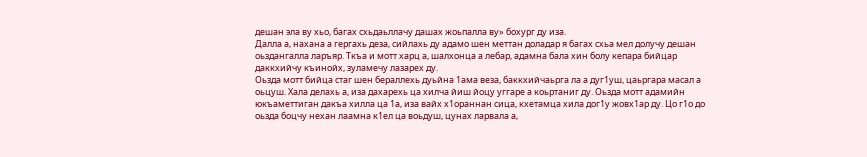дешан эла ву хьо, багах схьдаьллачу дашах жоьпалла ву» бохург ду иза.
Далла а, нахана а гергахь деза, сийлахь ду адамо шен меттан доладар я багах схьа мел долучу дешан оьздангалла ларъяр. Ткъа и мотт харц а, шалхонца а лебар, адамна бала хин болу кепара бийцар даккхийчу къинойх, зуламечу лазарех ду.
Оьзда мотт бийца стаг шен бераллехь дуьйна 1ама веза, баккхийчаьрга ла а дуг1уш, цаьргара масал а оьцуш. Хала делахь а, иза дахарехь ца хилча йиш йоцу уггаре а коьртаниг ду. Оьзда мотт адамийн юкъаметтиган дакъа хилла ца 1а, иза вайх х1ораннан сица, кхетамца хила дог1у жовх1ар ду. Цо г1о до оьзда боцчу нехан лаамна к1ел ца воьдуш, цунах ларвала а,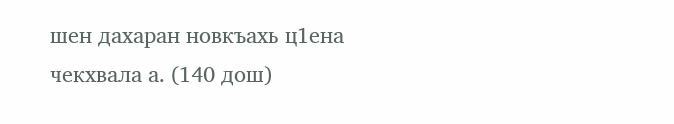шен дахаран новкъахь ц1ена чекхвала а. (140 дош)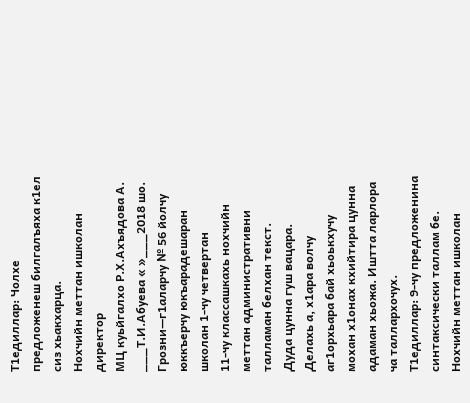Т1едиллар: Чолхе предложенеш билгалъяха к1ел сиз хьакхарца.
Нохчийн меттан ишколан директор
МЦ куьйгалхо Р.Х.Ахъядова А.
___Т.И.Абуева « »___2018 шо.
Грозни—г1аларчу № 56 йолчу юккъерчу юкъарадешаран школан 1-чу четвертан
11-чу классашкахь нохчийн меттан административни
талламан белхан текст.
Дуда цунна гуш вацара. Делахь а, х1ара волчу аг1орхьара бай хьоькхучу мохан х1онах кхийтира цунна адаман хьожа. Иштта ларлора ча таллархочух.
Т1едиллар: 9-чу предложенина синтаксически таллам бе.
Нохчийн меттан ишколан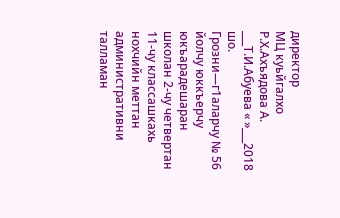директор
МЦ куьйгалхо Р.Х.Ахъядова А.
___Т.И.Абуева « »___2018 шо.
Грозни—г1аларчу № 56 йолчу юккъерчу юкъарадешаран школан 2-чу четвертан
11-чу классашкахь нохчийн меттан административни
талламан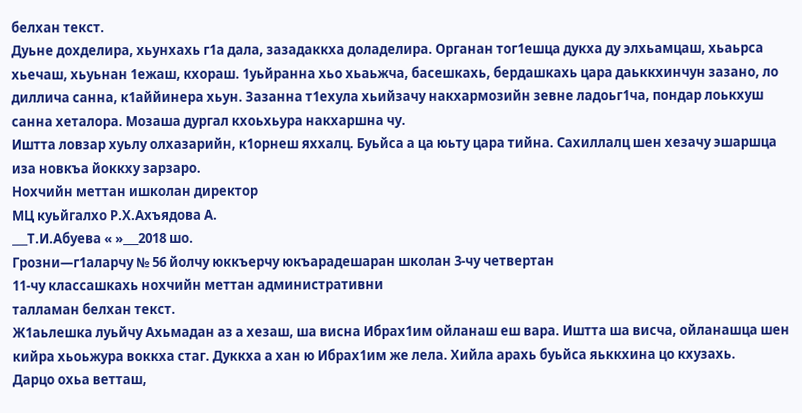белхан текст.
Дуьне дохделира, хьунхахь г1а дала, зазадаккха доладелира. Органан тог1ешца дукха ду элхьамцаш, хьаьрса хьечаш, хьуьнан 1ежаш, кхораш. 1уьйранна хьо хьаьжча, басешкахь, бердашкахь цара даьккхинчун зазано, ло диллича санна, к1аййинера хьун. Зазанна т1ехула хьийзачу накхармозийн зевне ладоьг1ча, пондар лоькхуш санна хеталора. Мозаша дургал кхоьхьура накхаршна чу.
Иштта ловзар хуьлу олхазарийн, к1орнеш яххалц. Буьйса а ца юьту цара тийна. Сахиллалц шен хезачу эшаршца иза новкъа йоккху зарзаро.
Нохчийн меттан ишколан директор
МЦ куьйгалхо Р.Х.Ахъядова А.
___Т.И.Абуева « »___2018 шо.
Грозни—г1аларчу № 56 йолчу юккъерчу юкъарадешаран школан 3-чу четвертан
11-чу классашкахь нохчийн меттан административни
талламан белхан текст.
Ж1аьлешка луьйчу Ахьмадан аз а хезаш, ша висна Ибрах1им ойланаш еш вара. Иштта ша висча, ойланашца шен кийра хьоьжура воккха стаг. Дуккха а хан ю Ибрах1им же лела. Хийла арахь буьйса яьккхина цо кхузахь.
Дарцо охьа ветташ,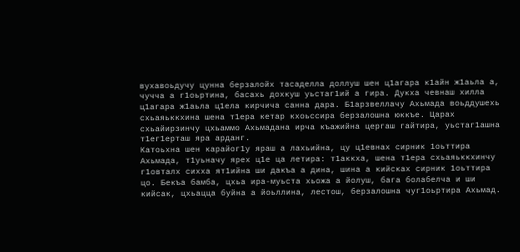вухавоьдучу цунна берзалойх тасаделла доллуш шен ц1агара к1айн ж1аьла а, чучча а г1оьртина, басахь дохкуш уьстаг1ий а гира. Дукха чевнаш хилла ц1агара ж1аьла ц1ела кирчича санна дара. Б1арзвеллачу Ахьмада воьддушехь схьаяьккхина шена т1ера кетар кхоьссира берзалошна юккъе. Царах схьайирзинчу цхьаммо Ахьмадана ирча къажийна цергаш гайтира, уьстаг1ашна т1ег1ерташ яра арданг.
Катоьхна шен карайог1у яраш а лахьийна, цу ц1евнах сирник 1оьттира Ахьмада, т1уьначу ярех ц1е ца летира: т1аккха, шена т1ера схьаяьккхинчу г1овталх сихха ят1ийна ши дакъа а дина, шина а кийсках сирник 1оьттира цо. Бекъа бамба, цхьа ира-муьста хьожа а йолуш, бага болабелча и ши кийсак, цхьацца буйна а йоьллина, лестош, берзалошна чуг1оьртира Ахьмад.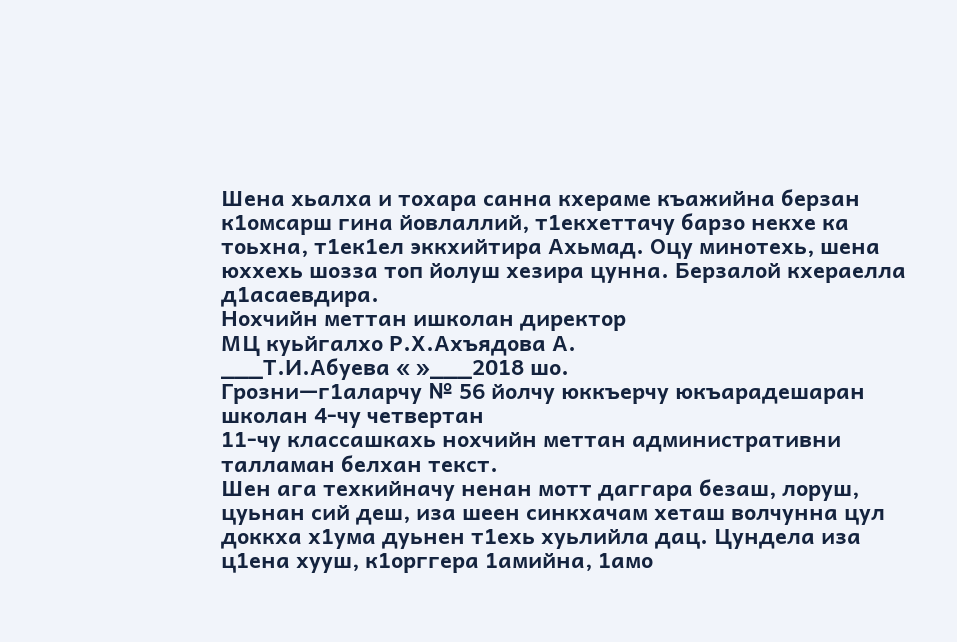Шена хьалха и тохара санна кхераме къажийна берзан к1омсарш гина йовлаллий, т1екхеттачу барзо некхе ка тоьхна, т1ек1ел эккхийтира Ахьмад. Оцу минотехь, шена юххехь шозза топ йолуш хезира цунна. Берзалой кхераелла д1асаевдира.
Нохчийн меттан ишколан директор
МЦ куьйгалхо Р.Х.Ахъядова А.
___Т.И.Абуева « »___2018 шо.
Грозни—г1аларчу № 56 йолчу юккъерчу юкъарадешаран школан 4-чу четвертан
11-чу классашкахь нохчийн меттан административни
талламан белхан текст.
Шен ага техкийначу ненан мотт даггара безаш, лоруш, цуьнан сий деш, иза шеен синкхачам хеташ волчунна цул доккха х1ума дуьнен т1ехь хуьлийла дац. Цундела иза ц1ена хууш, к1орггера 1амийна, 1амо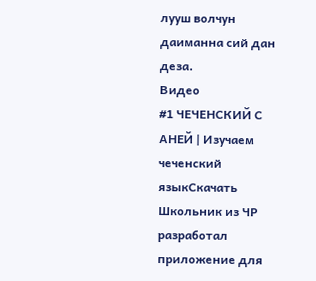лууш волчун даиманна сий дан деза.
Видео
#1 ЧЕЧЕНСКИЙ С АНЕЙ | Изучаем чеченский языкСкачать
Школьник из ЧР разработал приложение для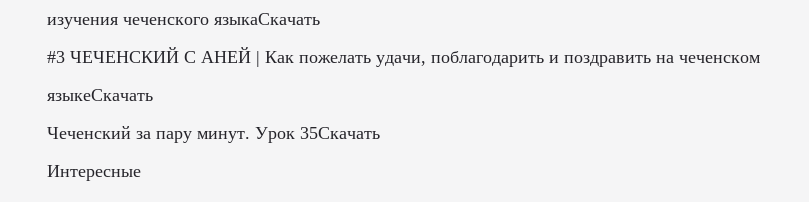изучения чеченского языкаСкачать
#3 ЧЕЧЕНСКИЙ С АНЕЙ | Как пожелать удачи, поблагодарить и поздравить на чеченском языкеСкачать
Чеченский за пару минут. Урок 35Скачать
Интересные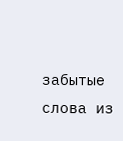забытые слова из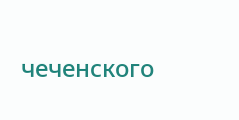чеченского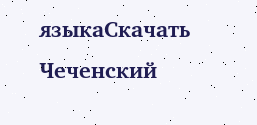языкаСкачать
Чеченский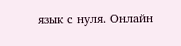язык с нуля. Онлайн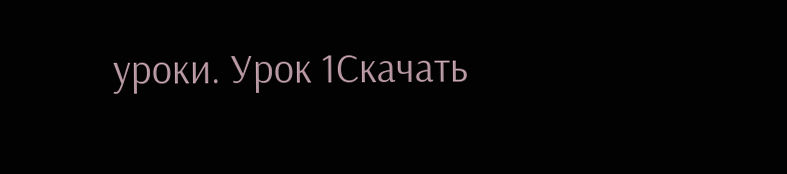уроки. Урок 1Скачать